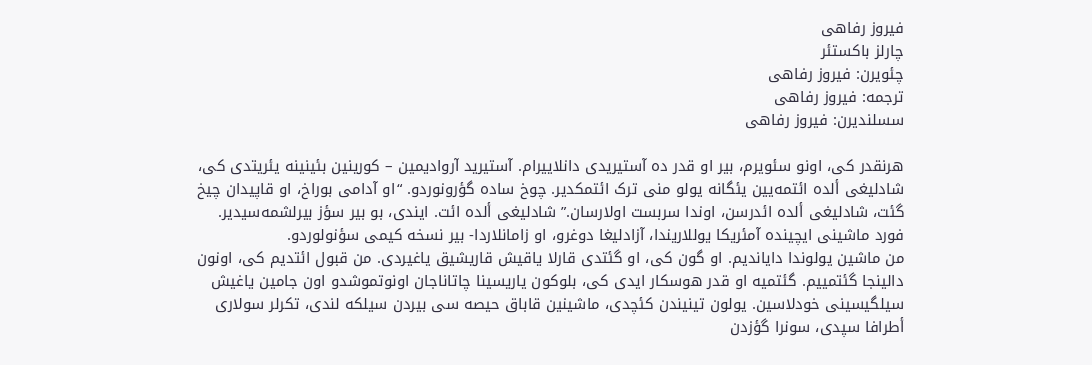فیروز رفاهی
چارلز باکستئر
چئویرن: فیروز رفاهی
ترجمه: فیروز رفاهی
سسلندیرن: فیروز رفاهی

هرنقدر کی، اونو سئویرم، بیر او قدر ده آستیریدی دانلاییرام. آستیرید آروادیمین – کورینین بئینینه یئریتدی کی، شادلیغی ألده ائتمه‌یین یئگانه یولو منی ترک ائتمکدیر. چوخ ساده گؤرونوردو. “او آدامی بوراخ، او قاپیدان چیخ گئت، شادلیغی ألده ائدرسن، اوندا سربست اولارسان.” شادلیغی ألده ائت. ایندی، بو بیر سؤز بیرلشمه‌سیدیر. فورد ماشینی ایچینده آمئریکا یوللاریندا، آزادلیغا دوغرو، او زامانلاردا- بیر نسخه کیمی سؤنولوردو.
من ماشین یولوندا دایاندیم. او گون کی، او گئتدی قارلا یاقیش قاریشیق یاغیردی. من قبول ائتدیم کی، اونون دالینجا گئتمییم. گئتمیه او قدر هوسکار ایدی کی، بلوکون یاریسینا چاتاناجان اونوتموشدو اون جامین یاغیش سیلگیسینی خودلاسین. یولون تینیندن کئچدی، ماشینین قاباق حیصه سی بیردن سیلکه لندی، تکرلر سولاری أطرافا سپدی، سونرا گؤزدن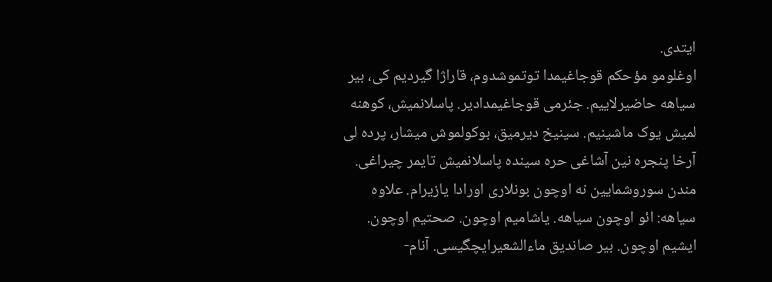ایتدی.
اوغلومو مؤحکم قوجاغیمدا توتموشدوم، قاراژا گیردیم کی، بیر سیاهه حاضیرلاییم. جئرمی قوجاغیمدادیر. پاسلانمیش، کوهنه لمیش یوک ماشینیم. سینیخ دیرمیق، بوکولموش میشار، پرده لی آرخا پنجره نین آشاغی حره سینده پاسلانمیش تایمر چیراغی. مندن سوروشمایین نه اوچون بونلاری اورادا یازیرام. علاوه سیاهه: ائو اوچون سیاهه. یاشامیم اوچون. صحتیم اوچون. ایشیم اوچون. بیر صاندیق ماءالشعیرایچگیسی. آنام-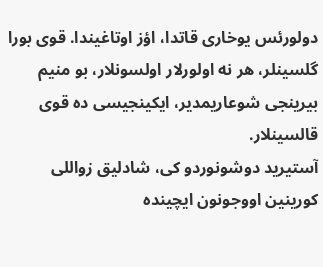دولورئس یوخاری قاتدا، اؤز اوتاغیندا. قوی بورا گلسینلر، هر نه اولورلار اولسونلار، بو منیم بیرینجی شوعاریمدیر، ایکینجیسی ده قوی قالسینلار.
آستیرید دوشونوردو کی، شادلیق زواللی کورینین اووجونون ایچینده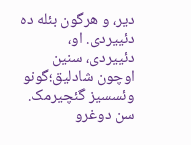دیر، و هرگون بئله ده دئییردی. او، دئییردی، سنین اوچون شادلیق؛گونو وئسسیز گئچیرمک. سن دوغرو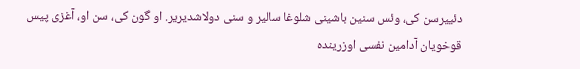دئییرسن کی، وئس سنین باشینی شلوغا سالیر و سنی دولاشدیریر. او گون کی، سن او، آغزی پیس قوخویان آدامین نفسی اوزرینده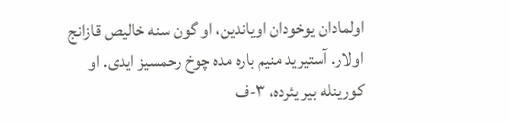اولمادان یوخودان اویاندین، او گون سنه خالیص قازانج اولار. آستیرید منیم باره مده چوخ رحمسیز ایدی. او کورینله بیر یئرده، ۳-ف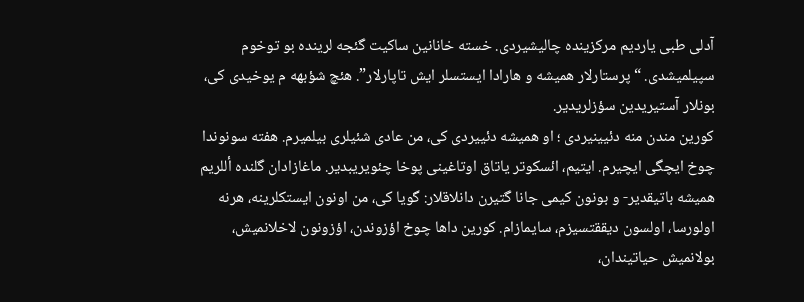آدلی طبی یاردیم مرکزینده چالیشیردی. خسته خانانین ساکیت گئجه لرینده بو توخوم سپیلمیشدی. “پرستارلار همیشه و هارادا ایستسلر ایش تاپارلار”. هئچ شؤبهه م یوخیدی کی، بونلار آستیریدین سؤزلریدیر.
کورین مندن منه دئیینیردی ؛ او همیشه دئییردی کی، من عادی شئیلری بیلمیرم. هفته سونوندا چوخ ایچگی ایچیرم. ایتیم، ائسکوتر یاتاق اوتاغینی پوخا چئویریبدیر. ماغازادان گلنده أللریم همیشه باتیقدیر- و بونون کیمی جانا گتیرن دانلاقلار: گویا کی، من اونون ایستکلرینه، هرنه اولورسا، اولسون دیققتسیزم، سایمازام. کورین داها چوخ اؤزوندن، اؤزونون لاخلانمیش، بولانمیش حیاتیندان،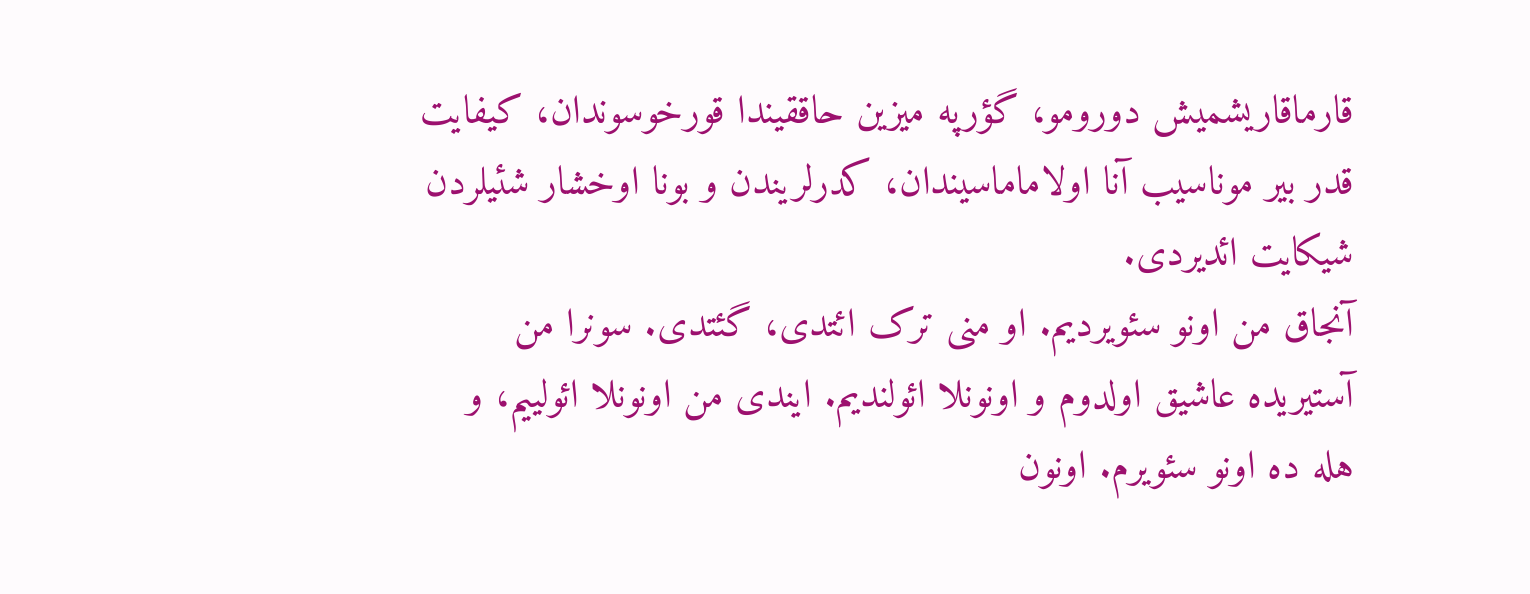قارماقاریشمیش دورومو، گؤرپه میزین حاققیندا قورخوسوندان، کیفایت قدر بیر موناسیب آنا اولاماماسیندان، کدرلریندن و بونا اوخشار شئیلردن شیکایت ائدیردی.
آنجاق من اونو سئویردیم. او منی ترک ائتدی، گئتدی. سونرا من آستیریده عاشیق اولدوم و اونونلا ائولندیم. ایندی من اونونلا ائولییم، و هله ده اونو سئویرم. اونون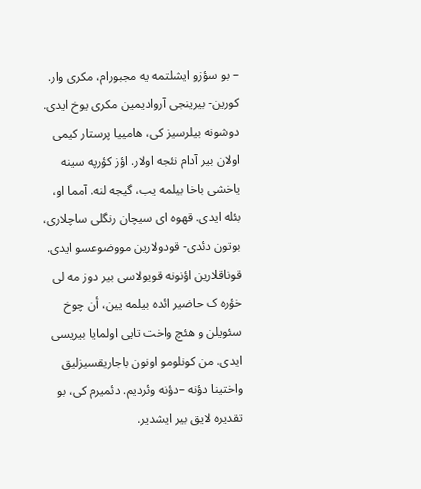– بو سؤزو ایشلتمه یه مجبورام، مکری وار. کورین- بیرینجی آروادیمین مکری یوخ ایدی. دوشونه بیلرسیز کی، هامییا پرستار کیمی اولان بیر آدام نئجه اولار. اؤز کؤرپه سینه یاخشی باخا بیلمه یب، گیجه لنه. آمما او، بئله ایدی. قهوه ای سیچان رنگلی ساچلاری، بوتون دئدی- قودولارین مووضوعسو ایدی. قوناقلارین اؤنونه قویولاسی بیر دوز مه لی خؤره ک حاضیر ائده بیلمه یین، أن چوخ سئویلن و هئچ واخت تایی اولمایا بیریسی ایدی. من کونلومو اونون باجاریقسیزلیق واختینا دؤنه –دؤنه وئردیم. دئمیرم کی، بو تقدیره لایق بیر ایشدیر.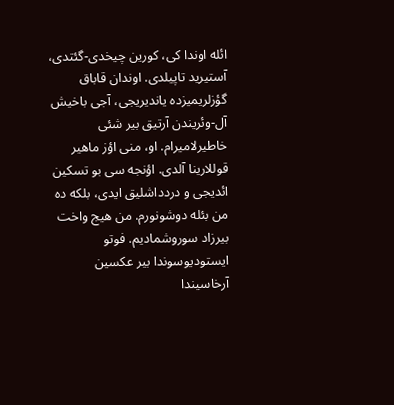ائله اوندا کی، کورین چیخدی-گئتدی، آستیرید تاپیلدی. اوندان قاباق گؤزلریمیزده یاندیریجی، آجی باخیش آل-وئریندن آرتیق بیر شئی خاطیرلامیرام. او، منی اؤز ماهیر قوللارینا آلدی. اؤنجه سی بو تسکین ائدیجی و دردداشلیق ایدی، بلکه ده من بئله دوشونورم. من هیج واخت بیرزاد سوروشمادیم. فوتو ایستودیوسوندا بیر عکسین آرخاسیندا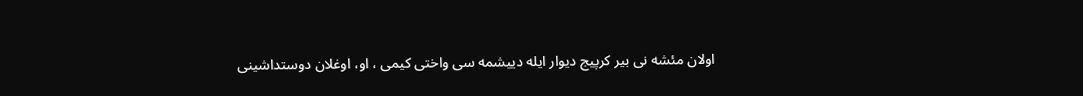اولان مئشه نی بیر کرپیج دیوار ایله دییشمه سی واختی کیمی ، او، اوغلان دوستداشینی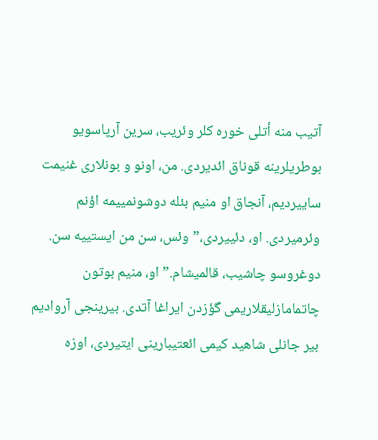آتیب منه أتلی خوره کلر وئریب، سرین آرپاسویو بوطریلرینه قوناق ائدیردی. من، اونو و بونلاری غنیمت ساییردیم، آنجاق او منیم بئله دوشونمییمه اؤنم وئرمیردی. او، دئییردی،” وئس، سن من ایستییه سن. دوغروسو چاشیب، قالمیشام.” او، منیم بوتون چاتمامازلیقلاریمی گؤزدن ایراغا آتدی. بیرینجی آروادیم بیر جانلی شاهید کیمی ائعتیبارینی ایتیردی، اوزه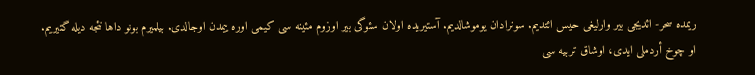ریمده سحر- ائدیجی بیر وارلیغی حیس ائتدیم. سونرادان یوموشالدیم. آستیریده اولان سئوگی بیر اوزوم مئینه سی کیمی اوره ییمدن اوجالدی. بیلمیرم بونو داها نئجه دیله گتیریم.
او چوخ أردملی ایدی، اوشاق تربیه سی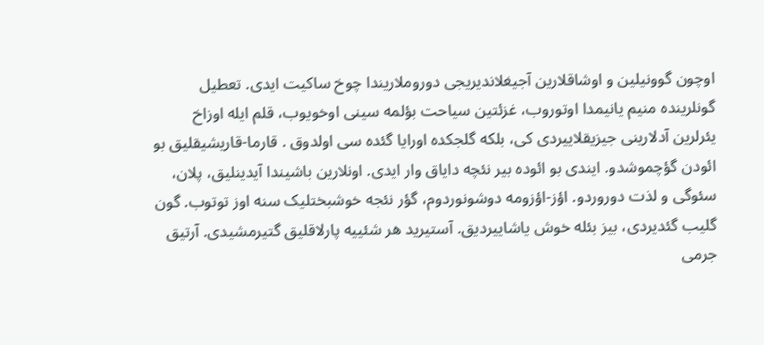اوچون گوونیلین و اوشاقلارین آجیغلاندیریجی دوروملاریندا چوخ ساکیت ایدی. تعطیل گونلرینده منیم یانیمدا اوتوروب، غزئتین سیاحت بؤلمه سینی اوخویوب، قلم ایله اوزاخ یئرلرین آدلارینی جیزیقلاییردی کی، بلکه گلجکده اورایا گئده سی اولدوق . قارما-قاریشیقلیق بو ائودن گؤچموشدو. ایندی بو ائوده بیر نئچه دایاق وار ایدی. اونلارین باشیندا آیدینلیق، پلان، سئوگی و لذت دوروردو. اؤز-اؤزومه دوشونوردوم، گؤر نئجه خوشبختلیک سنه اوز توتوب. گون گلیب گئدیردی، بیز بئله خوش یاشاییردیق. آستیرید هر شئییه پارلاقلیق گتیرمشیدی. آرتیق جرمی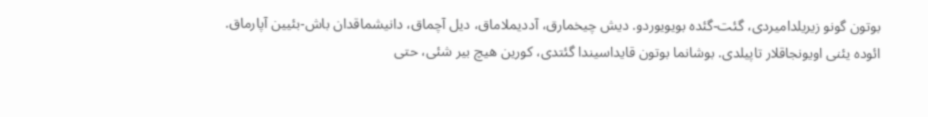بوتون گونو زیریلدامیردی، گئت-گئده بویویوردو. دیش چیخمارق، آددیملاماق، دیل آچماق، دانیشماقدان باش-بئیین آپارماق.
ائوده یئنی اویونجاقلار تاپیلدی. بوشانما بوتون قایداسیندا گئتدی، کورین هیچ بیر شئی، حتی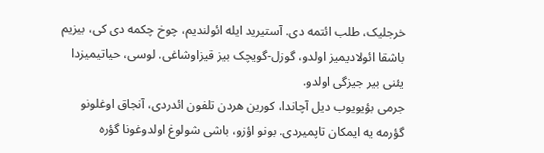خرجلیک، طلب ائتمه دی. آستیرید ایله ائولندیم، چوخ چکمه دی کی، بیزیم باشقا ائولادیمیز اولدو، گوزل-گویچک بیز قیزاوشاغی. لوسی، حیاتیمیزدا یئنی بیر جیزگی اولدو.
جرمی بؤیویوب دیل آچاندا، کورین هردن تلفون ائدردی، آنجاق اوغلونو گؤرمه یه ایمکان تاپمیردی. بونو اؤزو، باشی شولوغ اولدوغونا گؤره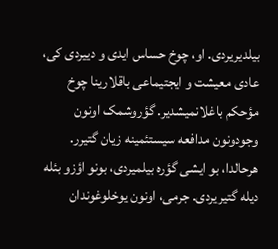بیلدیریردی. او، چوخ حساس ایدی و دییردی کی، عادی معیشت و ایجتیماعی باقلارینا چوخ مؤحکم باغلانمیشدیر. گؤروشمک اونون وجودونون مدافعه سیستئمینه زیان گتیرر. هرحالدا، بو ایشی گؤره بیلمیردی، بونو اؤزو بئله دیله گتیریردی. جرمی، اونون یوخلوغوندان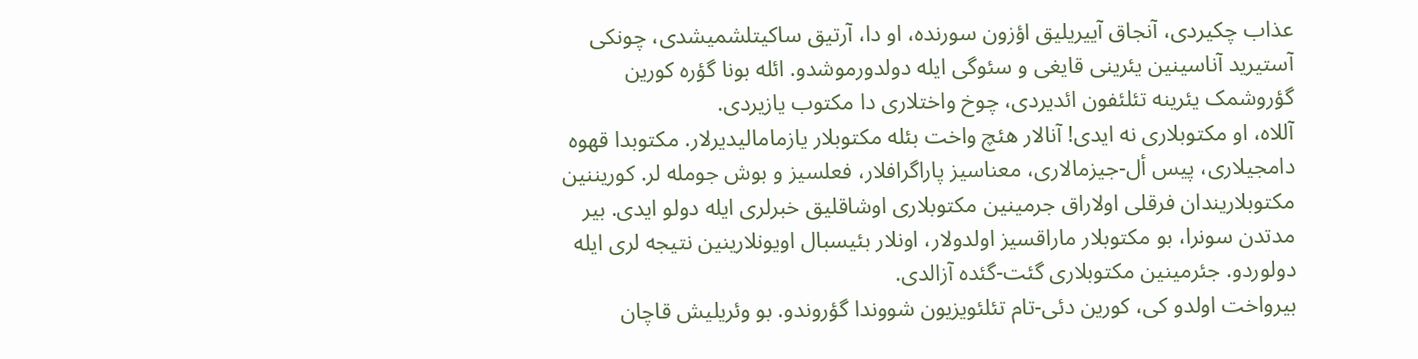عذاب چکیردی، آنجاق آییریلیق اؤزون سورنده، او دا، آرتیق ساکیتلشمیشدی، چونکی آستیرید آناسینین یئرینی قایغی و سئوگی ایله دولدورموشدو. ائله بونا گؤره کورین گؤروشمک یئرینه تئلئفون ائدیردی، چوخ واختلاری دا مکتوب یازیردی.
آللاه، او مکتوبلاری نه ایدی! آنالار هئچ واخت بئله مکتوبلار یازمامالیدیرلار. مکتوبدا قهوه دامجیلاری، پیس أل-جیزمالاری، معناسیز پاراگرافلار، فعلسیز و بوش جومله لر. کوریننین مکتوبلاریندان فرقلی اولاراق جرمینین مکتوبلاری اوشاقلیق خبرلری ایله دولو ایدی. بیر مدتدن سونرا، بو مکتوبلار ماراقسیز اولدولار، اونلار بئیسبال اویونلارینین نتیجه لری ایله دولوردو. جئرمینین مکتوبلاری گئت-گئده آزالدی.
بیرواخت اولدو کی، کورین دئی-تام تئلئویزیون شووندا گؤروندو. بو وئریلیش قاچان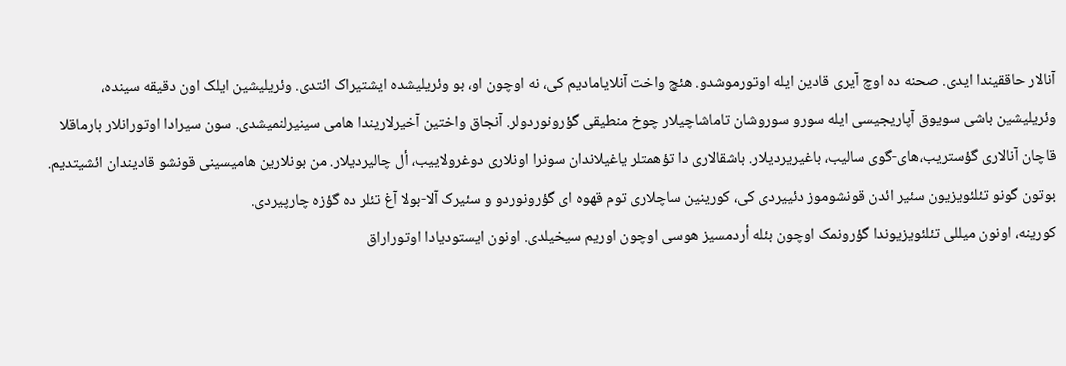آنالار حاققیندا ایدی. صحنه ده اوچ آیری قادین ایله اوتورموشدو. هئچ واخت آنلایامادیم کی، نه اوچون او، بو وئریلیشده ایشتیراک ائتدی. وئریلیشین ایلک اون دقیقه سینده، وئریلیشین باشی سویوق آپاریجیسی ایله سورو سوروشان تاماشاچیلار چوخ منطیقی گؤرونوردولر. آنجاق واختین آخیرلاریندا هامی سینیرلنمیشدی. سون سیرادا اوتورانلار بارماقلا قاچان آنالاری گؤستریب،های-گوی سالیب، باغیریردیلار. باشقالاری دا تؤهمتلر یاغیلاندان سونرا اونلاری دوغرولاییب، أل چالیردیلار. من بونلارین هامیسینی قونشو قادیندان ائشیتدیم. بوتون گونو تئلئویزیون سئیر ائدن قونشوموز دئییردی کی، کورینین ساچلاری توم قهوه ای گؤرونوردو و سئیرک آلا-بولا آغ تئلر ده گؤزه چارپیردی.
کورینه، اونون میللی تئلئویزیوندا گؤرونمک اوچون بئله أردمسیز هوسی اوچون اوریم سیخیلدی. اونون ایستودیادا اوتوراراق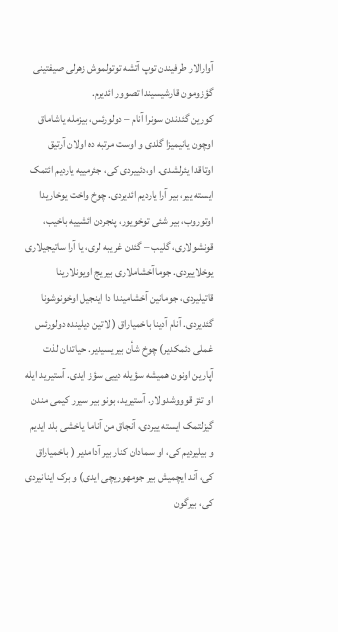آوارالار طرفیندن توپ آتشه توتولموش زهرلی صیفتینی گؤزومون قارشیسیندا تصوور ائدیرم.
کورین گئدندن سونرا آنام – دولورئس، بیزمله یاشاماق اوچون یانیمیزا گلدی و اوست مرتبه ده اولان آرتیق اوتاقدا یئرلشدی. او،دئییردی کی، جئرمییه یاردیم ائتمک ایسته ییر، بیر آرا یاردیم ائدیردی. چوخ واخت یوخاریدا اوتوروب، بیر شئی توخویور، پنجردن ائشییه باخیب، قونشولاری، گلیب – گئدن غریبه لری، یا آرا ساتیجیلاری یوخلاییردی. جوماآخشاملاری بیریج اویونلارینا قاتیلیردی، جومانین آخشامیندا دا اینجیل اوخونوشونا گئدیردی. آنام آدینا باخمیاراق ( لاتین دیلینده دولورئس غملی دئمکدیر) چوخ شأن بیریسیدیر. حیاتدان لذت آپارین اونون همیشه سؤیله دییی سؤز ایدی. آستیرید ایله او تئز قوووشدولار. آستیرید، بونو بیر سیرر کیمی مندن گیزلتمک ایسته ییردی، آنجاق من آناما یاخشی بلد ایدیم و بیلیردیم کی، او سمادان کنار بیر آدامدیر ( باخمیاراق کی، آند ایچمیش بیر جومهوریچی ایدی) و برک اینانیردی کی، بیرگون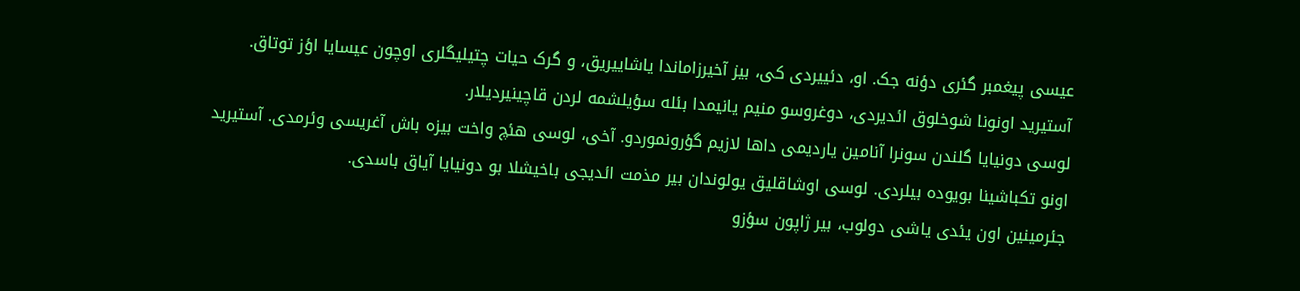عیسی پیغمبر گئری دؤنه جک. او، دئییردی کی، بیز آخیرزاماندا یاشاییریق، و گرک حیات چتیلیگلری اوچون عیسایا اؤز توتاق.
آستیرید اونونا شوخلوق ائدیردی، دوغروسو منیم یانیمدا بئله سؤیلشمه لردن قاچینیردیلار.
لوسی دونیایا گلندن سونرا آنامین یاردیمی داها لازیم گؤرونموردو. آخی، لوسی هئچ واخت بیزه باش آغریسی وئرمدی. آستیرید اونو تکباشینا بویوده بیلردی. لوسی اوشاقلیق یولوندان بیر مذمت ائدیجی باخیشلا بو دونیایا آیاق باسدی.
جئرمینین اون یئدی یاشی دولوب، بیر ژاپون سؤزو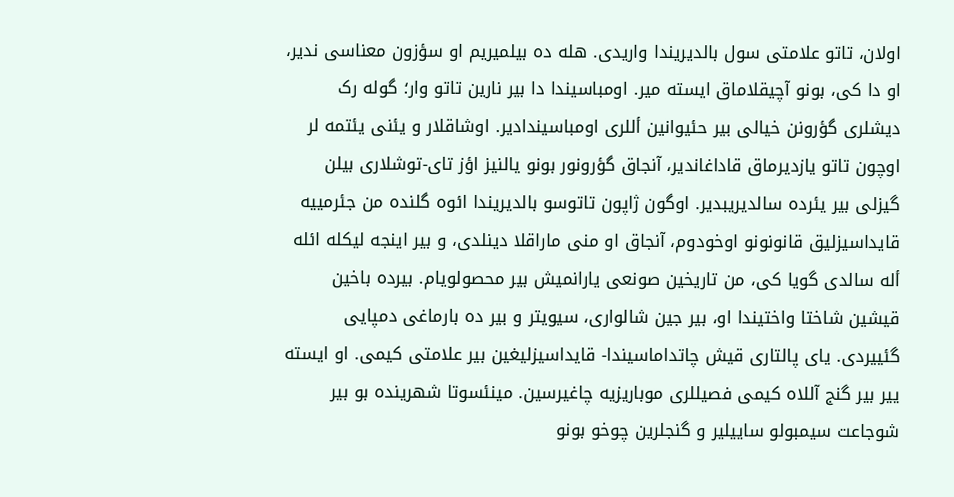اولان، تاتو علامتی سول بالدیریندا واریدی. هله ده بیلمیریم او سؤزون معناسی ندیر، او دا کی، بونو آچیقلاماق ایسته میر. اومباسیندا دا بیر نارین تاتو وار؛ گوله رک دیشلری گؤرونن خیالی بیر حئیوانین أللری اومباسیندادیر. اوشاقلار و یئنی یئتمه لر اوچون تاتو یازدیرماق قاداغاندیر، آنجاق گؤرونور بونو یالنیز اؤز تای-توشلاری بیلن گیزلی بیر یئرده سالدیریبدیر. اوگون ژاپون تاتوسو بالدیریندا ائوه گلنده من جئرمییه قایداسیزلیق قانونونو اوخودوم، آنجاق او منی ماراقلا دینلدی، و بیر اینجه لیکله ائله أله سالدی گویا کی، من تاریخین صونعی یارانمیش بیر محصولویام. بیرده باخین قیشین شاختا واختیندا او، بیر جین شالواری، سیویتر و بیر ده بارماغی دمپایی گئییردی. یای پالتاری قیش چاتداماسیندا- قایداسیزلیغین بیر علامتی کیمی. او ایسته ییر بیر گنج آللاه کیمی فصیللری موباریزیه چاغیرسین. مینئسوتا شهرینده بو بیر شوجاعت سیمبولو ساییلیر و گنجلرین چوخو بونو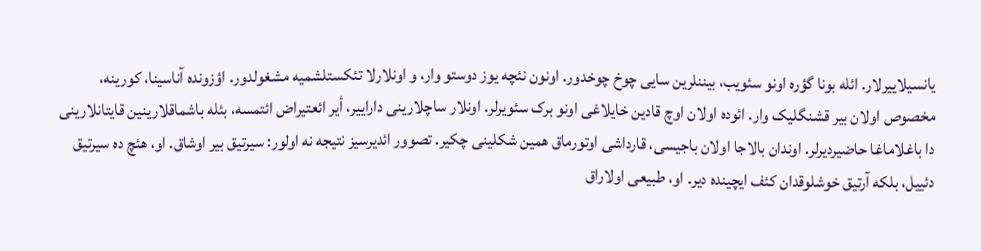یانسیلاییرلار. ائله بونا گؤره اونو سئویب، بیننلرین سایی چوخ چوخدور. اونون نئچه یوز دوستو وار، و اونلارلا تئکستلشمیه مشغولدور. اؤزونده آناسینا، کورینه، مخصوص اولان بیر قشنگلیک وار. ائوده اولان اوچ قادین خایلاغی اونو برک سئویرلر. اونلار ساچلارینی داراییر، أیر ائعتیراض ائتمسه، بئله باشماقلارینین قایتانلارینی دا باغلاماغا حاضیردیرلر. اوندان بالاجا اولان باجیسی، قارداشی اوتورماق همین شکلینی چکیر. تصوور ائدیرسیز نتیجه نه اولور: سیرتیق بیر اوشاق. او، هئچ ده سیرتیق دئییل، بلکه آرتیق خوشلوقدان کئف ایچینده دیر. او، طبیعی اولاراق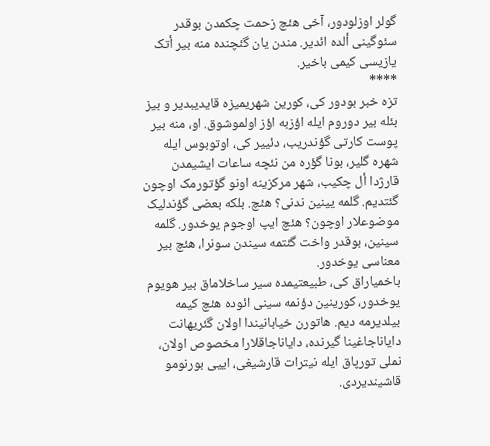گولر اوزلودور، آخی هئچ زحمت چکمدن بوقدر سئوگینی ألده ائدیر. مندن یان گئچنده منه بیر أتک یازیسی کیمی باخیر.
****
تزه خبر بودور کی، کورین شهریمیزه قایدیبدیر و بیز بئله بیر دوروم ایله اؤزبه اؤز اولموشوق. او، منه بیر پوست کارتی گؤندریب، دئییر کی، اوتوبوس ایله شهره گلیر، بونا گؤره من نئچه ساعات ایشیمدن قارژدا أل چکیب، شهر مرکزینه اونو گؤتورمک اوچون گئتدیم. گلمه یینین ندنی؟ هئچ. بلکه بعضی گؤندلیک موضوعلار اوچون؟ هئچ ایپ اوجوم یوخدور. گلمه سینین، بوقدر واخت گئتمه سیندن سونرا، هئچ بیر معناسی یوخدور.
باخمیاراق کی، طبیعتیمده سیر ساخلاماق بیر هویوم یوخدور، کورینین دؤنمه سینی ائوده هئچ کیمه بیلدیرمه دیم. هاتورن خیابانیندا اولان گئریهانت دایاناجاغینا گیرنده، دایاناجاقلارا مخصوص اولان، نملی تورپاق ایله نیترات قارشیغی، اییی بورنومو قاشیندیردی.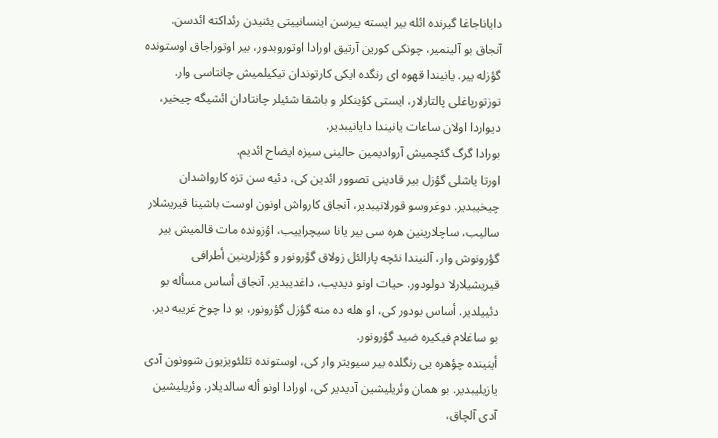دایاناجاغا گیرنده ائله بیر ایسته ییرسن اینسانییتی یئنیدن رئداکته ائدسن. آنجاق بو آلینمیر، چونکی کورین آرتیق اورادا اوتوروبدور، بیر اوتوراجاق اوستونده گؤزله ییر. یانیندا قهوه ای رنگده ایکی کارتوندان تیکیلمیش چانتاسی وار. توزتورپاغلی پالتارلار، ایستی کؤینکلر و باشقا شئیلر چانتادان ائشیگه چیخیر، دیواردا اولان ساعات یانیندا دایانیبدیر.
بورادا گرگ گئچمیش آروادیمین حالینی سیزه ایضاح ائدیم.
اورتا یاشلی گؤزل بیر قادینی تصوور ائدین کی، دئیه سن تزه کارواشدان چیخیبدیر. دوغروسو قورلانیبدیر، آنجاق کارواش اونون اوست باشینا قیریشلار سالیب، ساچلارینین هره سی بیر یانا سیچراییب، اؤزونده مات قالمیش بیر گؤرونوش وار، آلنیندا نئچه پارالئل زولاق گؤرونور و گؤزلرینین أطرافی قیریشیلارلا دولودور. حیات اونو دیدیب، داغدیبدیر. آنجاق أساس مسأله بو دئییلدیر. أساس بودور کی، او هله ده منه گؤزل گؤرونور، بو دا چوخ غریبه دیر. بو ساغلام فیکیره ضید گؤرونور.
أینینده چؤهره یی رنگلده بیر سیویتر وار کی، اوستونده تئلئویزیون شوونون آدی یازیلیبدیر. بو همان وئریلیشین آدیدیر کی، اورادا اونو أله سالدیلار. وئریلیشین آدی آلچاق،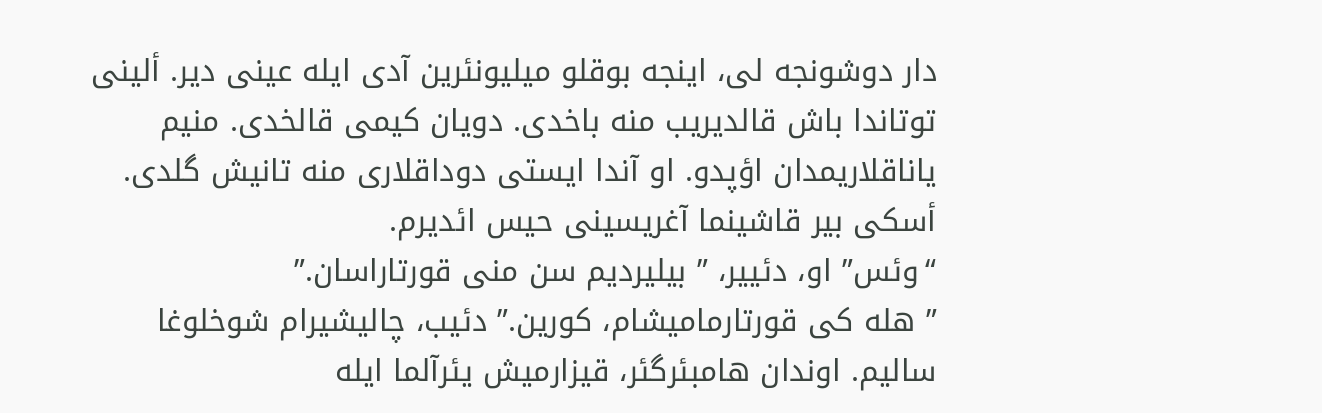دار دوشونجه لی، اینجه بوقلو میلیونئرین آدی ایله عینی دیر. ألینی توتاندا باش قالدیریب منه باخدی. دویان کیمی قالخدی. منیم یاناقلاریمدان اؤپدو. او آندا ایستی دوداقلاری منه تانیش گلدی. أسکی بیر قاشینما آغریسینی حیس ائدیرم.
“وئس” او، دئییر، ” بیلیردیم سن منی قورتاراسان.”
” هله کی قورتارمامیشام، کورین.” دئیب، چالیشیرام شوخلوغا سالیم. اوندان هامبئرگئر، قیزارمیش یئرآلما ایله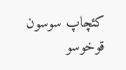کئچاپ سوسون قوخوسو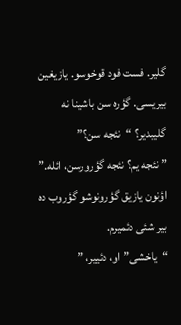گلیر. فست فود قوخوسو. یازیغین بیریسی. گؤره سن باشینا نه گلیبدیر؟ “نئجه سن؟”
” نئجه یم؟ نئجه گؤرورسن، ائله.”
اؤنون یازیق گؤرونوشو گؤروب ده بیر شئی دئمیرم.
“یاخشی” او، دئییر، ”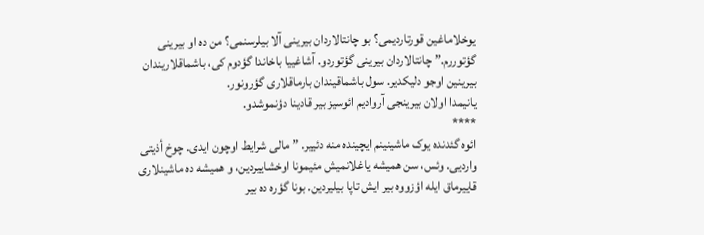یوخلاماغین قورتاردیمی؟ بو چانتالاردان بیرینی آلا بیلرسنمی؟ من ده او بیرینی گؤتوررم.” چانتالاردان بیرینی گؤتوردو. آشاغییا باخاندا گؤدوم کی، باشماقلاریندان بیرینین اوجو دلیکدیر. سول باشماقیندان بارماقلاری گؤرونور.
یانیمدا اولان بیرینجی آروادیم ائوسیز بیر قادینا دؤنموشدو.
****
ائوه گئدنده یوک ماشینینم ایچینده منه دئییر. ” مالی شرایط اوچون ایدی. چوخ أذیتی واردیی. وئس، سن همیشه یاغلانمیش مئیمونا اوخشاییردین، و همیشه ده ماشینلاری قاییرماق ایله اؤزووه بیر ایش تاپا بیلیردین. بونا گؤره ده بیر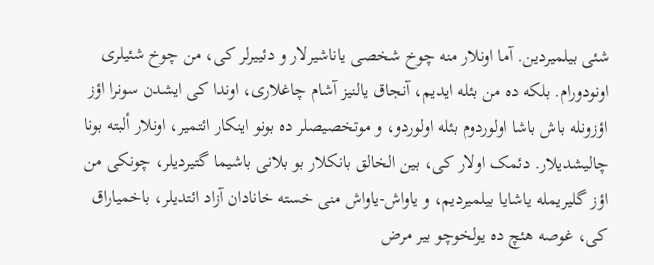شئی بیلمیردین. آما اونلار منه چوخ شخصی یاناشیرلار و دئییرلر کی، من چوخ شئیلری اونودورام. بلکه ده من بئله ایدیم، آنجاق یالنیز آشام چاغلاری، اوندا کی ایشدن سونرا اؤز اؤزونله باش باشا اولوردوم بئله اولوردو، و موتخصیصلر ده بونو اینکار ائتمیر، اونلار ألبته بونا چالیشدیلار. دئمک اولار کی، بین الخالق بانکلار بو بلانی باشیما گتیردیلر، چونکی من اؤز گلیریمله یاشایا بیلمیردیم، و یاواش-یاواش منی خسته خانادان آزاد ائتدیلر، باخمیاراق کی، غوصه هئچ ده یولخوچو بیر مرض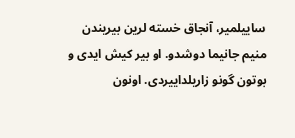ساییلمیر، آنجاق خسته لرین بیریندن منیم جانیما دوشدو. او بیر کیش ایدی و بوتون گونو زاریلداییردی. اونون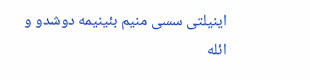اینیلتی سسی منیم بئینیمه دوشدو و ائله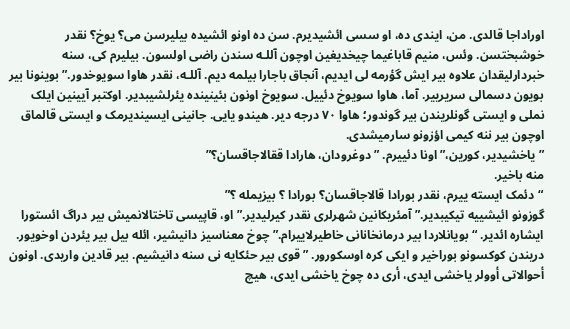اوراداجا قالدی. من، ایندی ده، او سسی ائشیدیرم. سن ده اونو ائشیده بیلیرسن می؟ یوخ؟ نقدر خوشبختسن. وئس، منیم قاباغیما چیخدیغین اوچون آللـه سندن راضی اولسون. بیلیرم کی، سنه خبردارلیقدان علاوه بیر ایش گؤرمه لی ایدیم، آنجاق باجارا بیلمه دیم. آللـه، نقدر هاوا سویوخدور.” بوینونا بیر بویون دسمالی سریرییر. آما، هاوا سویوخ دئییل. سویوخ اونون بئینینده یئرلشیبدیر. اوکتبر آیینین ایلک نملی و ایستی گونلریندن بیر گوندور؛ هاوا ۷۰ درجه دیر. هیندو یایی. جانینی ایسیندیرمک و ایستی قالماق اوچون بیر ننه کیمی اؤزونو سارمیشدی.
” یاخشیدیر، کورین،” اونا دئییرم. ” دوغرودان، هارادا ققالاجاقسان؟”
منه باخیر.
“دئمک ایسته ییرم، نقدر بورادا قالاجاقسان؟ بورادا ؟ بیزیمله ؟”
گوزونو ائیشییه تیکیبدیر.” آمئریکانین شهرلری نقدر کیرلیدیر.” او، قاپیسی تاختالانمیش بیر دراگ ائستورا ایشاره ائدیر. “بویانلاردا بیر درمانخانانی خاطیرلاییرام.” چوخ معناسیز دانیشیر، ائله بیل بیر یئردن اوخویور. دریندن کوکسونو بوراخیر و ایکی کره اوسکورور. ” قوی بیر حئکایه نی سنه دانیشیم. بیر قادین واریدی. اونون أحوالاتی أوولر یاخشی ایدی، أری ده چوخ یاخشی ایدی، هیچ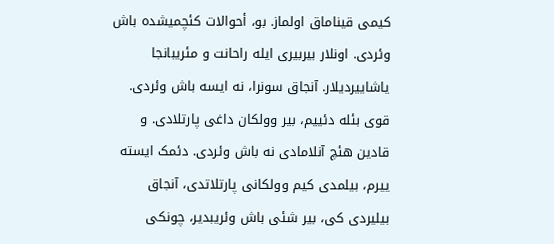کیمی قیناماق اولماز. بو، أحوالات کئچمیشده باش وئردی. اونلار بیربیری ایله راحانت و مئریبانجا یاشاییردیلار. آنجاق سونرا، نه ایسه باش وئردی. قوی بئله دئییم، بیر وولکان داغی پارتلادی. و قادین هئچ آنلامادی نه باش وئردی. دئمک ایسته ییرم، بیلمدی کیم وولکانی پارتلاتدی، آنجاق بیلیردی کی، بیر شئی باش وئریبدیر، چونکی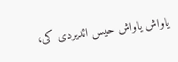یاواش یاواش حیس ائدیردی کی،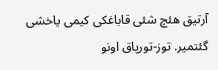آرتیق هئچ شئی قاباغکی کیمی یاخشی گئتمیر. توز-تورپاق اونو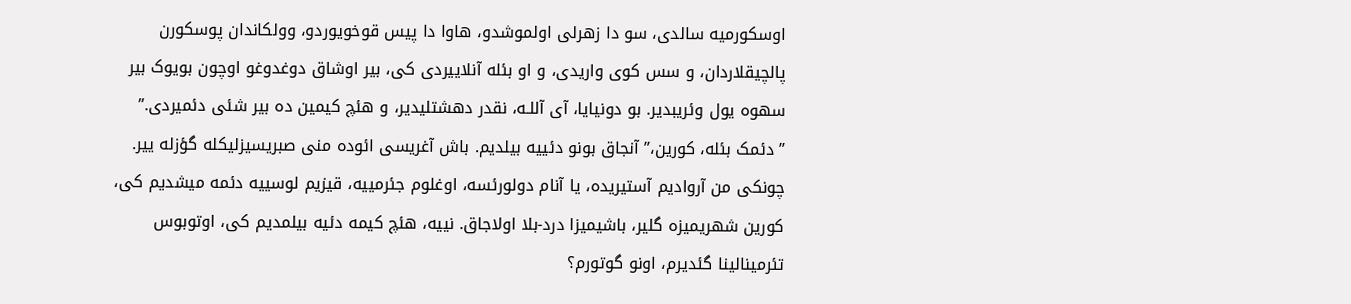اوسکورمیه سالدی، سو دا زهرلی اولموشدو، هاوا دا پیس قوخویوردو، وولکاندان پوسکورن پالچیقلاردان، و سس کوی واریدی، و او بئله آنلاییردی کی، بیر اوشاق دوغدوغو اوچون بویوک بیر سهوه یول وئریبدیر. بو دونیایا، آی آللـه، نقدر دهشتلیدیر، و هئچ کیمین ده بیر شئی دئمیردی.”
” دئمک بئله، کورین،” آنجاق بونو دئییه بیلدیم. باش آغریسی ائوده منی صبریسیزلیکله گؤزله ییر. چونکی من آروادیم آستیریده، یا آنام دولورئسه، اوغلوم جئرمییه، قیزیم لوسییه دئمه میشدیم کی، کورین شهریمیزه گلیر، باشیمیزا درد-بلا اولاجاق. نییه، هئچ کیمه دئیه بیلمدیم کی، اوتوبوس تئرمینالینا گئدیرم، اونو گوتورم؟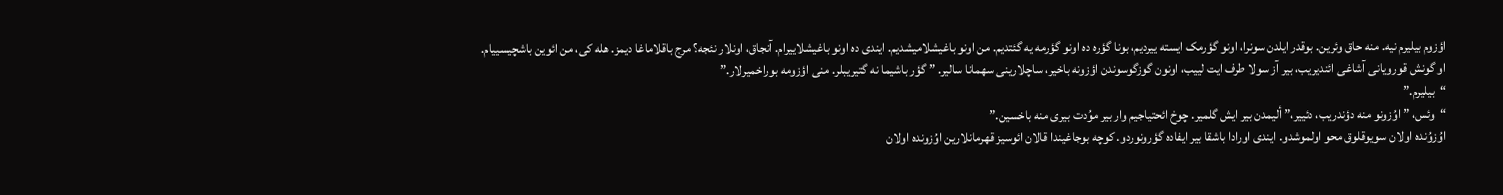اؤزوم بیلیرم نیه. منه حاق وئرین. بوقدر ایلدن سونرا، اونو گؤرمک ایسته ییردیم، بونا گؤره ده اونو گؤرمه یه گئتدیم. من اونو باغیشلامیشدیم. ایندی ده اونو باغیشلاییرام. آنجاق، اونلار نئجه؟ مرج باقلاماغا دیمز. هله کی، من ائوین باشچیسییام.
او گونش قورویانی آشاغی ائندیریب، بیر آز سولا طرف ایت لییب، اونون گوزگوسوندن اؤزونه باخیر، ساچلارینی سهمانا سالیر. ” گؤر باشیما نه گتیریبلر. منی اؤزومه بوراخمیرلار.”
“بیلیرم.”
“وئس، ” اوُزونو منه دؤندریب، دئییر،” ألیمدن بیر ایش گلمیر. چوخ ائحتیاجیم وار بیر موُدت بیری منه باخسین.”
اوُزوُنده اولان سویوقلوق محو اولموشدو. ایندی اورادا باشقا بیر ایفاده گؤرونوردو. کوچه بوجاغیندا قالان ائوسیز قهرمانلارین اوُزونده اولان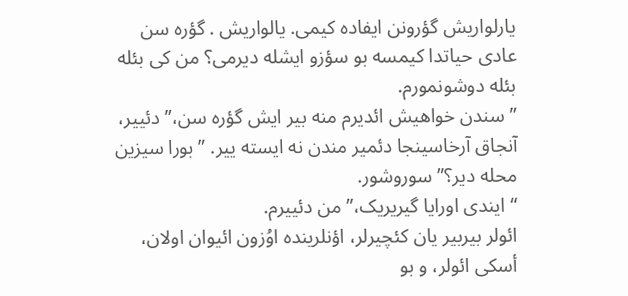یارلواریش گؤرونن ایفاده کیمی. یالواریش . گؤره سن عادی حیاتدا کیمسه بو سؤزو ایشله دیرمی؟ من کی بئله بئله دوشونمورم.
” سندن خواهیش ائدیرم منه بیر ایش گؤره سن،” دئییر، آنجاق آرخاسینجا دئمیر مندن نه ایسته ییر. ” بورا سیزین محله دیر؟” سوروشور.
“ایندی اورایا گیریریک،” من دئییرم.
ائولر بیربیر یان کئچیرلر، اؤنلرینده اوُزون ائیوان اولان، أسکی ائولر، و بو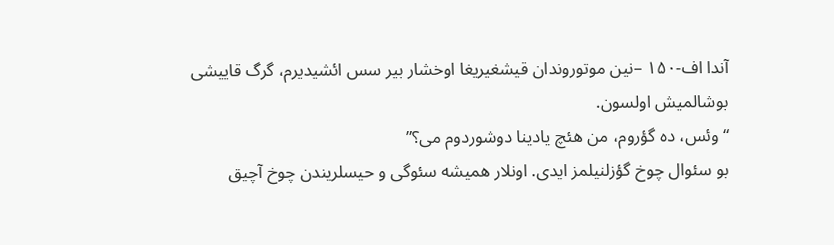آندا اف-۱۵۰ –نین موتوروندان قیشغیریغا اوخشار بیر سس ائشیدیرم، گرگ قاییشی بوشالمیش اولسون.
“وئس، ده گؤروم، من هئچ یادینا دوشوردوم می؟”
بو سئوال چوخ گؤزلنیلمز ایدی. اونلار همیشه سئوگی و حیسلریندن چوخ آچیق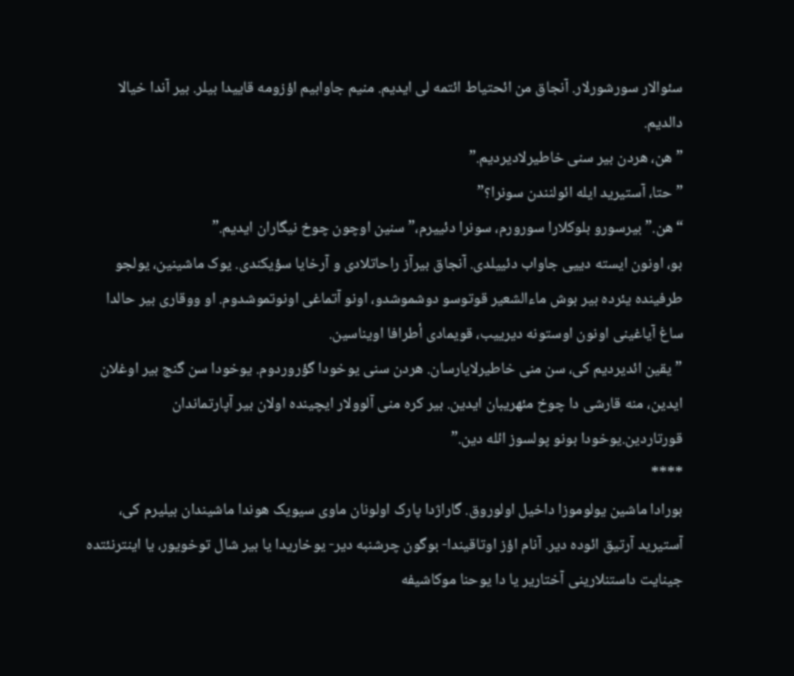سئوالار سورشورلار. آنجاق من ائحتیاط ائتمه لی ایدیم. منیم جاوابیم اؤزومه قاییدا بیلر. بیر آندا خیالا دالدیم.
” هن، هردن بیر سنی خاطیرلادیردیم.”
” حتا، آستیرید ایله ائولنندن سونرا؟”
“هن.” بیرسورو بلوکلارا سورورم، سونرا دئییرم،” سنین اوچون چوخ نیگاران ایدیم.”
بو، اونون ایسته دییی جاواب دئییلدی. آنجاق بیرآز راحاتلادی و آرخایا سؤیکندی. یوک ماشینین، یولجو طرفینده یئرده بیر بوش ماءالشعیر قوتوسو دوشموشدو، اونو آتماغی اونوتموشدوم. او ووقاری بیر حالدا ساغ آیاغینی اونون اوستونه دیرییب، قویمادی أطرافا اویناسین.
” یقین ائدیردیم کی، سن منی خاطیرلایارسان. هردن سنی یوخودا گؤروردوم. یوخودا سن گنج بیر اوغلان ایدین، منه قارشی دا چوخ مئهریبان ایدین. بیر کره منی آلوولار ایچینده اولان بیر آپارتماندان قورتاردین.یوخودا بونو پولسوز ائله دین.”
****
بورادا ماشین یولوموزا داخیل اولوروق. گاراژدا پارک اولونان ماوی سیویک هوندا ماشیندان بیلیرم کی، آستیرید آرتیق ائوده دیر. آنام اؤز اوتاقیندا- بوگون چرشنبه دیر- یوخاریدا یا بیر شال توخویور، یا اینترنئتده جینایت داستنلارینی آختاریر یا دا یوحنا موکاشیفه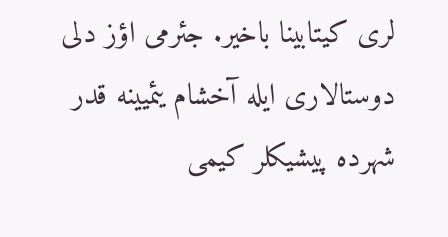لری کیتابینا باخیر. جئرمی اؤز دلی دوستالاری ایله آخشام یئمیینه قدر شهرده پیشیکلر کیمی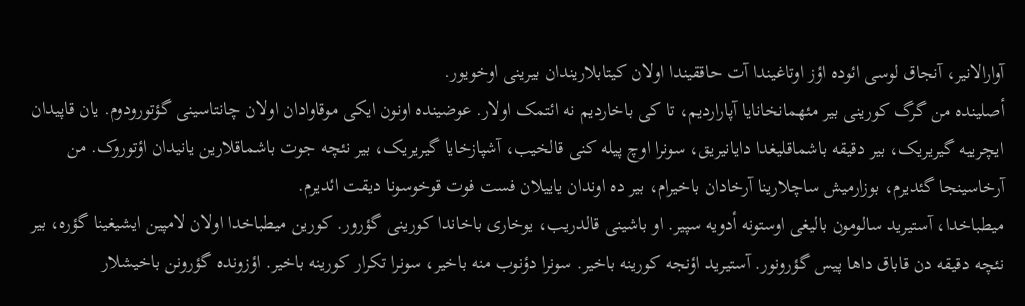آوارالانیر، آنجاق لوسی ائوده اؤز اوتاغیندا آت حاققیندا اولان کیتابلاریندان بیرینی اوخویور.
أصلینده من گرگ کورینی بیر مئهمانخانایا آپاراردیم، تا کی باخاردیم نه ائتمک اولار. عوضینده اونون ایکی موقاوادان اولان چانتاسینی گؤتورودوم. یان قاپیدان ایچرییه گیریریک، بیر دقیقه باشماقلیغدا دایانیریق، سونرا اوچ پیله کنی قالخیب، آشپازخایا گیریریک، بیر نئچه جوت باشماقلارین یانیدان اؤتوروک. من آرخاسینجا گئدیرم، بوزارمیش ساچلارینا آرخادان باخیرام، بیر ده اوندان یاییلان فست فوت قوخوسونا دیقت ائدیرم.
میطباخدا، آستیرید سالومون بالیغی اوستونه أدویه سپیر. او باشینی قالدریب، یوخاری باخاندا کورینی گؤرور. کورین میطباخدا اولان لامپین ایشیغینا گؤره، بیر نئچه دقیقه دن قاباق داها پیس گؤرونور. آستیرید اؤنجه کورینه باخیر. سونرا دؤنوب منه باخیر، سونرا تکرار کورینه باخیر. اؤزونده گؤرونن باخیشلار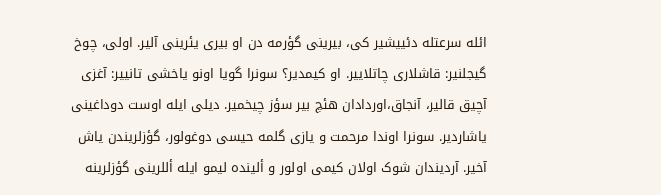ائله سرعتله دئییشیر کی، بیرینی گؤرمه دن او بیری یئرینی آلیر. اولی، چوخ گیجلنیر: قاشلاری چاتلاییر. او کیمدیر؟ سونرا گویا اونو یاخشی تانییر: آغزی آچیق قالیر، آنجاق،اوردادان هئچ بیر سؤز چیخمیر. دیلی ایله اوست دوداغینی یاشاردیر. سونرا اوندا مرحمت و یازی گلمه حیسی دوغولور، گؤزلریندن یاش آخیر. آردیندان شوک اولان کیمی اولور و ألینده لیمو ایله أللرینی گؤزلرینه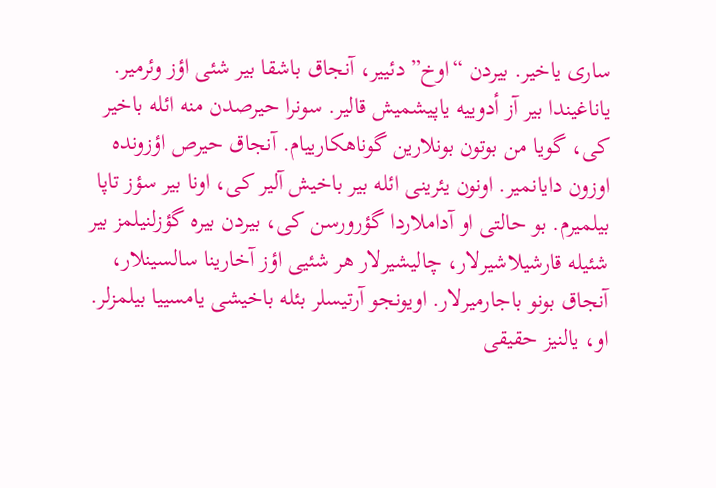ساری یاخیر. بیردن “اوخ” دئییر، آنجاق باشقا بیر شئی اؤز وئرمیر. یاناغیندا بیر آز أدوییه یاپیشمیش قالیر. سونرا حیرصدن منه ائله باخیر کی، گویا من بوتون بونلارین گوناهکارییام. آنجاق حیرص اؤزونده اوزون دایانمیر. اونون یئرینی ائله بیر باخیش آلیر کی، اونا بیر سؤز تاپا بیلمیرم. بو حالتی او آداملاردا گؤرورسن کی، بیردن بیره گؤزلنیلمز بیر شئیله قارشیلاشیرلار، چالیشیرلار هر شئیی اؤز آخارینا سالسینلار، آنجاق بونو باجارمیرلار. اویونجو آرتیسلر بئله باخیشی یامسییا بیلمزلر. او، یالنیز حقیقی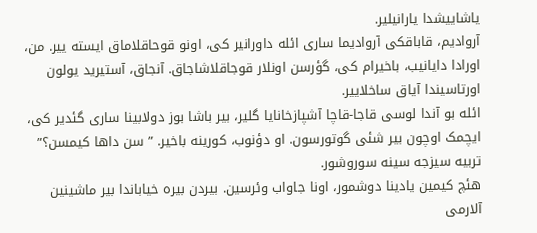یاشاییشدا یارانیلیر.
آروادیم، قاباقکی آروادیما ساری ائله داورانیر کی، اونو قوحاقلاماق ایسته ییر. من، اورادا دایانیب، باخیرام کی، گؤرسن اونلار قوجاقلاشاجاق. آنجاق، آستیرید یولون اورتاسیندا آیاق ساخلاییر.
ائله بو آندا لوسی قاجا-قاچا آشپازخانایا گلیر، بیر باشا بوز دولابینا ساری گئدیر کی، ایچمک اوچون بیر شئی گوتورسون. او دؤنوب، کورینه باخیر. ” سن داها کیمسن؟” تربیه سیزجه سینه سوروشور.
هئچ کیمین یادینا دوشمور، اونا جاواب وئرسین. بیردن بیره خیاباندا بیر ماشینین آلارمی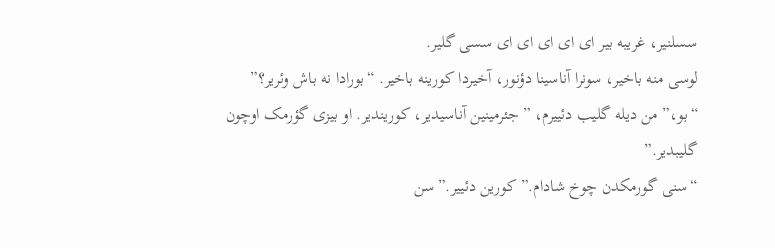سسلنیر، غریبه بیر ای ای ای ای ای سسی گلیر.
لوسی منه باخیر، سونرا آناسینا دؤنور، آخیردا کورینه باخیر. “بورادا نه باش وئریر؟”
“بو،” من دیله گلیب دئییرم، ” جئرمینین آناسیدیر، کوریندیر. او بیزی گؤرمک اوچون گلیبدیر.”
“سنی گورمکدن چوخ شادام.” کورین دئییر.”سن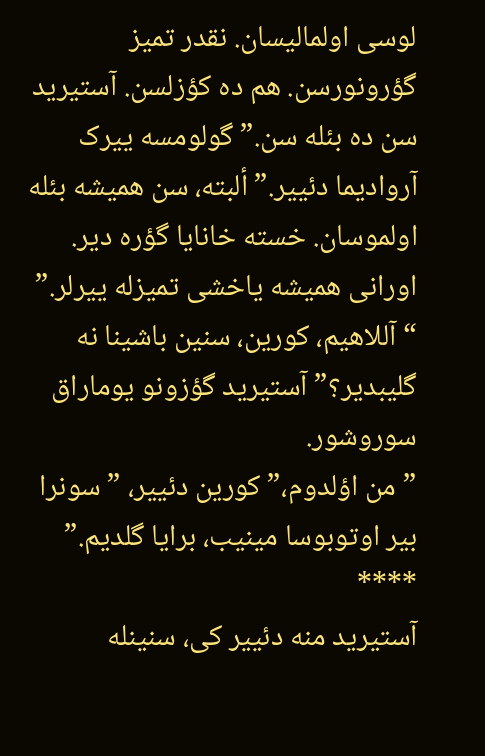لوسی اولمالیسان. نقدر تمیز گؤرونورسن. هم ده کؤزلسن. آستیرید سن ده بئله سن.” گولومسه ییرک آروادیما دئییر.”ألبته، سن همیشه بئله اولموسان. خسته خانایا گؤره دیر. اورانی همیشه یاخشی تمیزله ییرلر.”
“آللاهیم، کورین، سنین باشینا نه گلیبدیر؟” آستیرید گؤزونو یوماراق سوروشور.
” من اؤلدوم،” کورین دئییر، ” سونرا بیر اوتوبوسا مینیب، برایا گلدیم.”
****
آستیرید منه دئییر کی، سنینله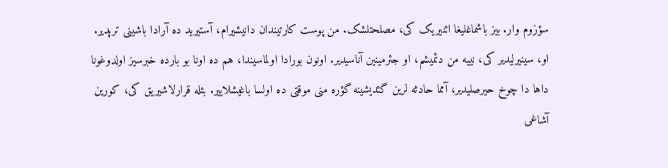سؤزوم وار. بیز باشماغلیغا ائنیریک کی، مصلحتلشک. من پوست کارتیندان دانیشیرام، آستیرید ده آرادا باشینی ترپدیر. او، سینیرلیدیر کی، نییه من دئمیشم، او جئرمینین آناسیدیر. اونون بورادا اولماسیندا، هم ده اونا بو بارده خبرسیز اولدوغونا داها دا چوخ حیرصلیدیر، آمما حادثه لرین گئدیشینه گؤره منی موقتی ده اولسا باغیشلاییر. بئله قرارلاشیریق کی، کورین آشاغی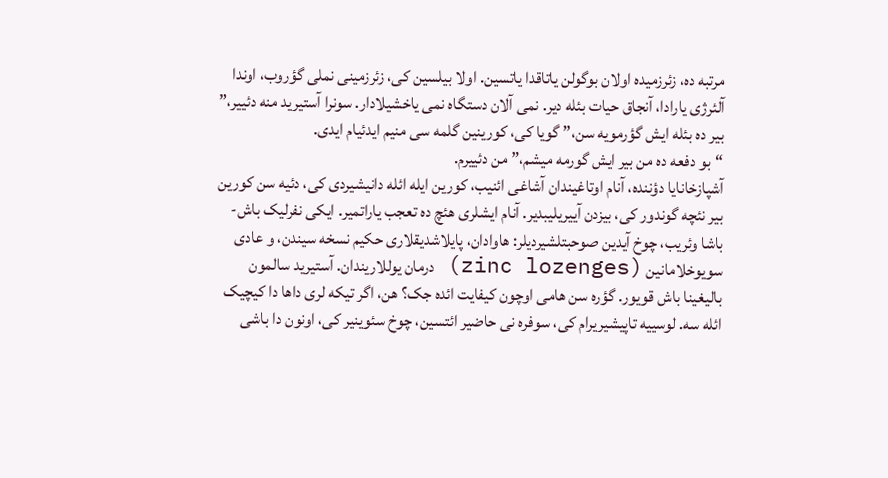مرتبه ده، زئرزمیده اولان بوگولن یاتاقدا یاتسین. اولا بیلسین کی، زئرزمینی نملی گؤروب، اوندا آلئرژی یارادا، آنجاق حیات بئله دیر. نمی آلان دستگاه نمی یاخشیلادار. سونرا آستیرید منه دئییر،” بیر ده بئله ایش گؤرمویه سن،” گویا کی، کورینین گلمه سی منیم ایدئیام ایدی.
“بو دفعه ده من بیر ایش گورمه میشم،” من دئییرم.
آشپازخانایا دؤننده، آنام اوتاغیندان آشاغی ائنیب، کورین ایله ائله دانیشیردی کی، دئیه سن کورین بیر نئچه گوندور کی، بیزدن آییریلیبدیر. آنام ایشلری هئچ ده تعجب یاراتمیر. ایکی نفرلیک باش-باشا وئریب، چوخ آیدین صوحبتلشیردیلر: هاوادان، پایلاشدیقلاری حکیم نسخه سیندن، و عادی سویوخلامانین (zinc lozenges) درمان یوللاریندان. آستیرید سالمون بالیغینا باش قویور. گؤره سن هامی اوچون کیفایت ائده جک؟ هن، اگر تیکه لری داها دا کیچیک ائله سه. لوسییه تاپیشیریرام کی، سوفره نی حاضیر ائتسین، چوخ سئوینیر کی، اونون دا باشی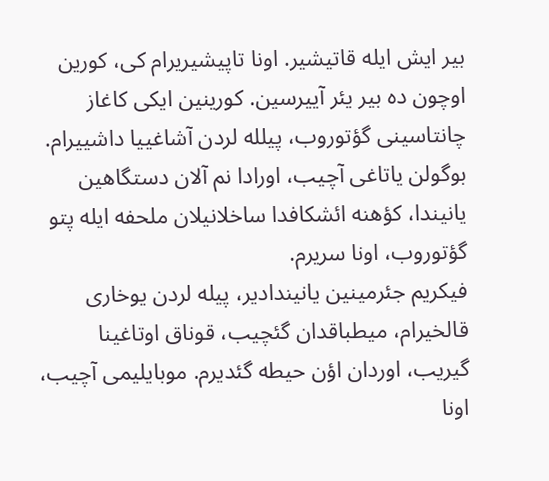بیر ایش ایله قاتیشیر. اونا تاپیشیریرام کی، کورین اوچون ده بیر یئر آییرسین. کورینین ایکی کاغاز چانتاسینی گؤتوروب، پیلله لردن آشاغییا داشییرام. بوگولن یاتاغی آچیب، اورادا نم آلان دستگاهین یانیندا، کؤهنه ائشکافدا ساخلانیلان ملحفه ایله پتو گؤتوروب، اونا سریرم.
فیکریم جئرمینین یانیندادیر، پیله لردن یوخاری قالخیرام، میطباقدان گئچیب، قوناق اوتاغینا گیریب، اوردان اؤن حیطه گئدیرم. موبایلیمی آچیب، اونا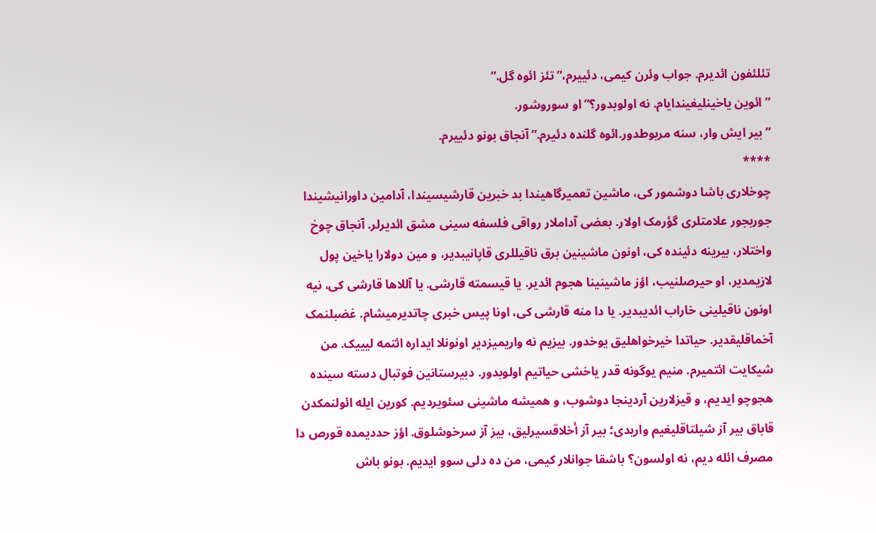تئلئفون ائدیرم. جواب وئرن کیمی، دئییرم،” تئز ائوه گل.”
” ائوین یاخینلیغیندایام. نه اولوبدور؟” او سوروشور.
” بیر ایش وار، سنه مربوطدور.ائوه گلنده دئیرم.” آنجاق بونو دئییرم.
****
چوخلاری باشا دوشمور کی، ماشین تعمیرگاهیندا بد خبرین قارشیسیندا، آدامین داورانیشیندا جوربجور علامتلری گؤرمک اولار. بعضی آداملار رواقی فلسفه سینی مشق ائدیرلر. آنجاق چوخ واختلار، بیرینه دئینده کی، اونون ماشینین برق ناقیللری قاپانیبدیر، و مین دولارا یاخین پول لازیمدیر، او حیرصلنیب، اؤز ماشینینا هجوم ائدیر. یا قیسمته قارشی. یا آللاها قارشی کی، نیه اونون ناقیلینی خاراب ائدیبدیر. یا دا منه قارشی کی، اونا پیس خبری چاتدیرمیشام. غضبلنمک آخماقلیقدیر. حیاتدا خیرخواهلیق یوخدور. بیزیم نه واریمیزدیر اونونلا ایداره ائتمه لیییک. من شیکایت ائتمیرم. منیم یوگونه قدر یاخشی حیاتیم اولوبدور. دبیرستانین فوتبال دسته سینده هجوچو ایدیم، و قیزلارین آردینجا دوشوب، و همیشه ماشینی سئویردیم. کورین ایله ائولنمکدن قاباق بیر آز شیلتاقلیغیم واریدی؛ بیر آز أخلاقسیرلیق، بیز آز سرخوشلوق. اؤز حددیمده قورص دا مصرف ائله دیم، نه اولسون؟ باشقا جوانلار کیمی، من ده دلی سوو ایدیم. بونو باش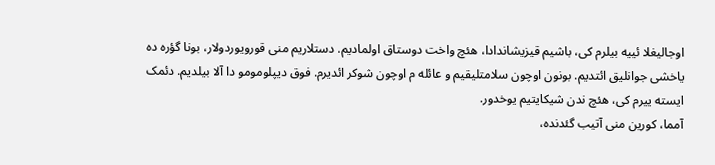اوجالیغلا ئییه بیلرم کی، باشیم قیزیشاندادا، هئچ واخت دوستاق اولمادیم. دستلاریم منی قورویوردولار، بونا گؤره ده یاخشی جوانلیق ائتدیم. بونون اوچون سلامتلیقیم و عائله م اوچون شوکر ائدیرم. فوق دیپلومومو دا آلا بیلدیم. دئمک ایسته ییرم کی، هئچ ندن شیکایتیم یوخدور.
آمما، کورین منی آتیب گئدنده،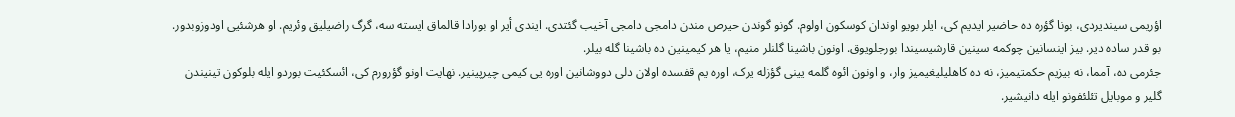اؤریمی سیندیردی، بونا گؤره ده حاضیر ایدیم کی، ایلر بویو اوندان کوسکون اولوم. گونو گوندن حیرص مندن دامجی دامجی آخیب گئتدی. ایندی أیر او بورادا قالماق ایسته سه، گرگ راضیلیق وئریم. او هرشئیی اودوزوبدور. بو قدر ساده دیر. بیز اینسانین چوکمه سینین قارشیسیندا بورجلویوق. اونون باشینا گلنلر منیم، یا هر کیمینین ده باشینا گله بیلر.
جئرمی ده، آمما، نه بیزیم حکمتیمیز، نه ده کاهلیلیغیمیز وار، و اونون ائوه گلمه یینی گؤزله یرک، اوره یم قفسده اولان دلی دووشانین اوره یی کیمی چیرپینیر. نهایت اونو گؤرورم کی، ائسکئیت بوردو ایله بلوکون تینیندن گلیر و موبایل تئلئفونو ایله دانیشیر.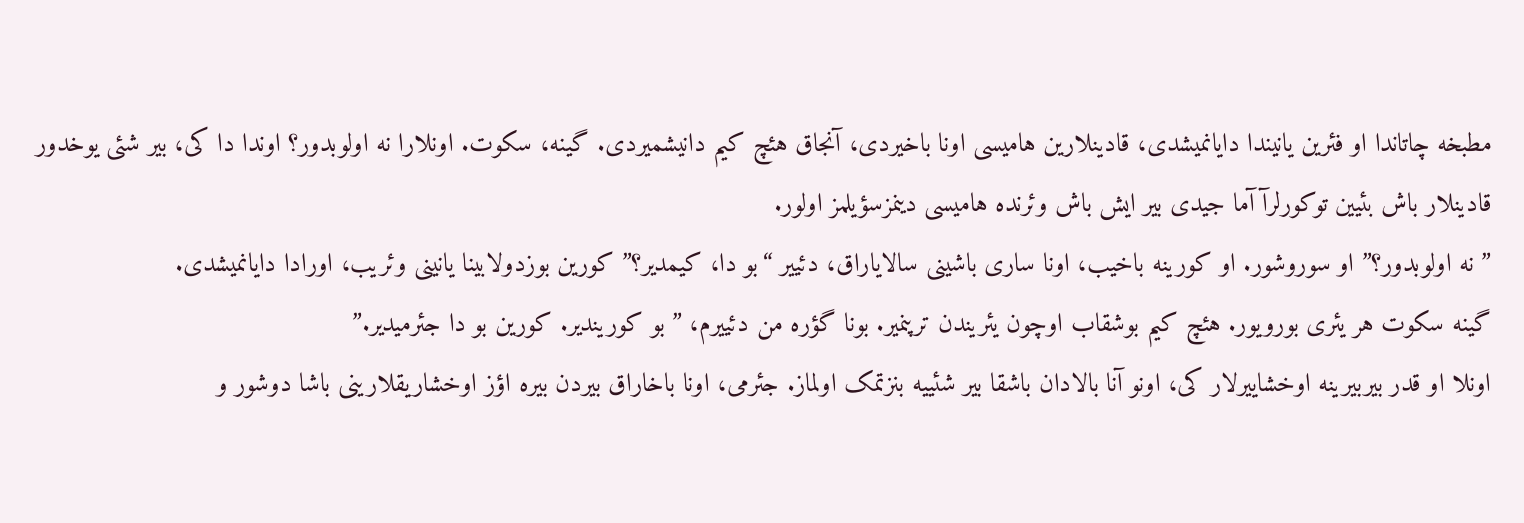مطبخه چاتاندا او فئرین یانیندا دایانمیشدی، قادینلارین هامیسی اونا باخیردی، آنجاق هئچ کیم دانیشمیردی. گینه، سکوت. اونلارا نه اولوبدور؟ اوندا دا کی، بیر شئی یوخدور قادینلار باش بئیین توکورلرآ آما جیدی بیر ایش باش وئرنده هامیسی دینمزسؤیلمز اولور.
” نه اولوبدور؟” او سوروشور. او کورینه باخیب، اونا ساری باشینی سالایاراق، دئییر “بو دا، کیمدیر؟” کورین بوزدولابینا یانینی وئریب، اورادا دایانمیشدی.
گینه سکوت هر یئری بورویور. هئچ کیم بوشقاب اوچون یئریندن ترپنمیر. بونا گؤره من دئییرم، ” بو کوریندیر. کورین بو دا جئرمیدیر.”
اونلا او قدر بیربیرینه اوخشاییرلار کی، اونو آنا بالادان باشقا بیر شئییه بنزتمک اولماز. جئرمی، اونا باخاراق بیردن بیره اؤز اوخشاریقلارینی باشا دوشور و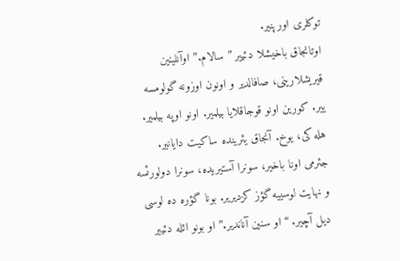توکلری اورپنیر.
اوتانجاق باخیشلا دئییر ” سالام.” اوآنلینین قیریشلارینی، صافالدیر و اونون اوزونه گولومسه ییر. کورین اونو قوجاقلایا بیلمیر. اونو اوپه بیلمیر. هله کی، یوخ. آنجاق یئرینده ساکیت دایانیر.
جئرمی اونا باخیر، سونرا آستیریده، سونرا دولورئسه و نهایت لوسییه گؤز کزدیریر. بونا گؤره ده لوسی دیل آچیر. “او سنین آناندیر.” او بونو ائله دئییر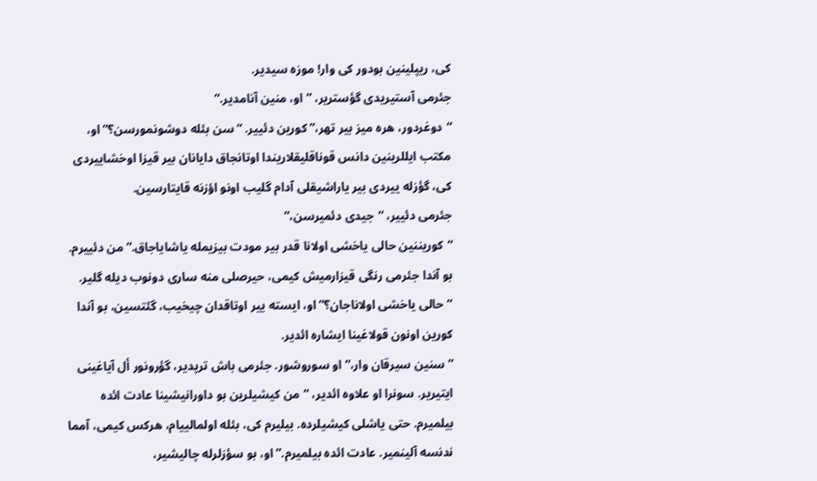کی، ریپلینین بودور کی وار! موزه سیدیر.
جئرمی آستیریدی گؤستریر، ” او، منین آنامدیر.”
“دوغردور، هره میز بیر تهر،” کورین دئییر. “سن بئله دوشونمورسن؟” او، مکتب ایللرینین دانس قوناقلیقلاریندا اوتانجاق دایانان بیر قیزا اوخشاییردی کی، گؤزله ییردی بیر یاراشیقلی آدام گلیب اونو اؤزنه قایتارسین.
جئرمی دئییر، “جیدی دئمیرسن،”
“کوریننین حالی یاخشی اولانا قدر بیر مودت بیزیمله یاشایاجاق.” من دئییرم.
بو آندا جئرمی رنگی قیزارمیش کیمی، حیرصلی منه ساری دونوب دیله گلیر. “حالی یاخشی اولاناجان؟” او، ایسته ییر اوتاقدان چیخیب، گئتسین، بو آندا کورین اونون قولاغینا ایشاره ائدیر.
” سنین سیرقان وار،” او سوروشور. جئرمی باش ترپدیر، گؤرونور أل آیاغینی ایتیریر. سونرا او علاوه ائدیر، “من کیشیلرین بو داورانیشینا عادت ائده بیلمیرم. حتی یاشلی کیشیلرده. بیلیرم کی، بئله اولمالییام، هرکس کیمی، آمما ندنسه آلینمیر. عادت ائده بیلمیرم.” او، بو سؤزلرله چالیشیر،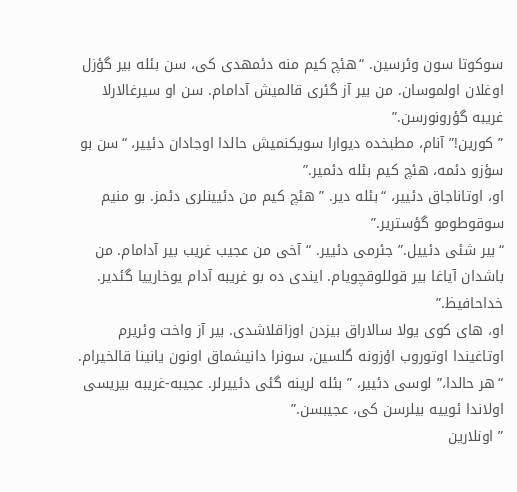سوکوتا سون وئرسین. “هئچ کیم منه دئمهدی کی، سن بئله بیر گؤزل اوغلان اولموسان. من بیر آز گئری قالمیش آدامام. سن او سیرغالارلا غریبه گؤرونورسن.”
” کورین!” آنام، مطبخده دیوارا سویکنمیش حالدا اوجادان دئییر، “سن بو سؤزو دئمه، هئچ کیم بئله دئمیر.”
او، اوتاناجاق دئییر، “بئله دیر. ” هئچ کیم من دئیینلری دئمز. بو منیم سوقوطومو گؤستریر.”
“بیر شئی دئییل.” جئرمی دئییر. “آخی من عجیب غریب بیر آدامام. من باشدان آیاغا بیر قوللوقچویام. ایندی ده بو غریبه آدام یوخارییا گئدیر. خداحافیظ.”
او، های کوی یولا سالاراق بیزدن اوزاقلاشدی. بیر آز واخت وئریرم اوتاغیندا اوتوروب اؤزونه گلسین، سونرا دانیشماق اونون یانینا قالخیرام.
“هر حالدا،” لوسی دئییر، ” بئله لرینه گئی دئییرلر. عجیبه-غریبه بیریسی اولاندا ئوییه بیلرسن کی، عجیبسن.”
” اونلارین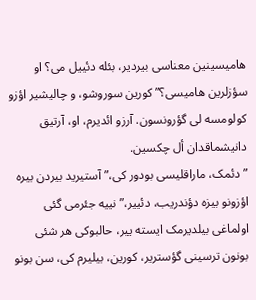هامیسینین معناسی بیردیر، بئله دئییل می؟ او سؤزلرین هامیسی؟” کورین سوروشو، و چالیشیر اؤزو کولومسه لی گؤرونسون. آرزو ائدیرم، او، آرتیق دانیشماقدان أل چکسین.
” دئمک، ماراقلیسی بودور کی،” آستیرید بیردن بیره اؤزونو بیزه دؤندریب، دئییر،” نییه جئرمی گئی اولماغی بیلدیرمک ایسته ییر، حالبوکی هر شئی بونون ترسینی گؤستریر، کورین، بیلیرم کی، سن بونو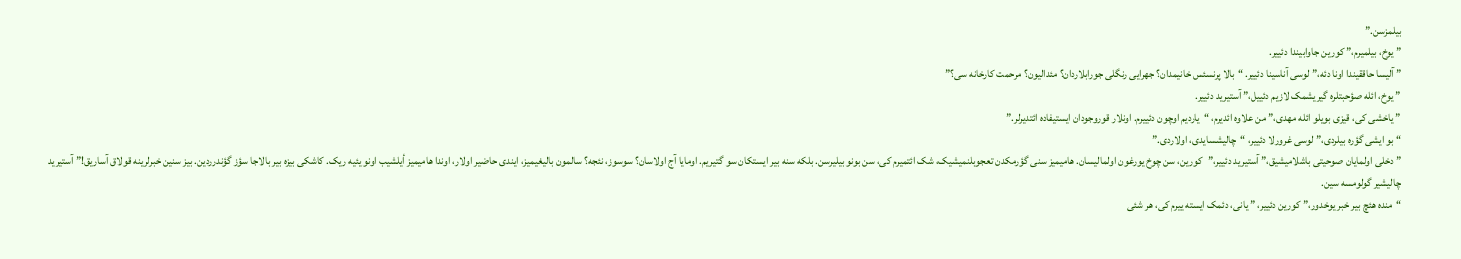بیلمزسن.”
” یوخ، بیلمیرم،” کورین جاوابیندا دئییر.
” آلیسا حاققیندا اونا دئه،” لوسی آناسینا دئییر. “بالا پرنسئس خانیمدان؟ جهرایی رنگلی جورابلاردان؟ مئدالیون؟ مرحمت کارخانه سی؟”
” یوخ، ائله صؤحبتلره گیریشمک لازیم دئییل،” آستیرید دئییر.
” یاخشی کی، قیزی بویلو ائله مهدی،” من علاوه ائدیرم، “یاردیم اوچون دئییرم. اونلار قوروجودان ایستیفاده ائتدیرلر.”
“ بو ایشی گؤره بیلردی،” لوسی غرورلا دئییر، “چالیشسایدی، اولاردی.”
” دخلی اولمایان صوحیتی باشلامیشیق،” آستیرید دئییر،”کورین، سن چوخ یورغون اولمالیسان. هامیمیز سنی گؤرمکدن تعجوبلنمیشیک، شک ائتمیرم کی، سن بونو بیلیرسن. بلکه سنه بیر ایستکان سو گتیریم. اومایا آج اولاسان؟ سوسوز، نئجه؟ سالمون بالیغیمیز، ایندی حاضیر اولار، اوندا هامیمیز أیلشیب اونو یئیه ریک. کاشکی بیزه بیر بالاجا سؤز گؤندرردین. بیز سنین خبرلرینه قولاق آساریق!” آستیرید چالیشیر گولومسه سین.
“منده هئچ بیر خبر یوخدور،” کورین دئییر، ” یانی، دئمک ایسته ییرم کی، هر شئی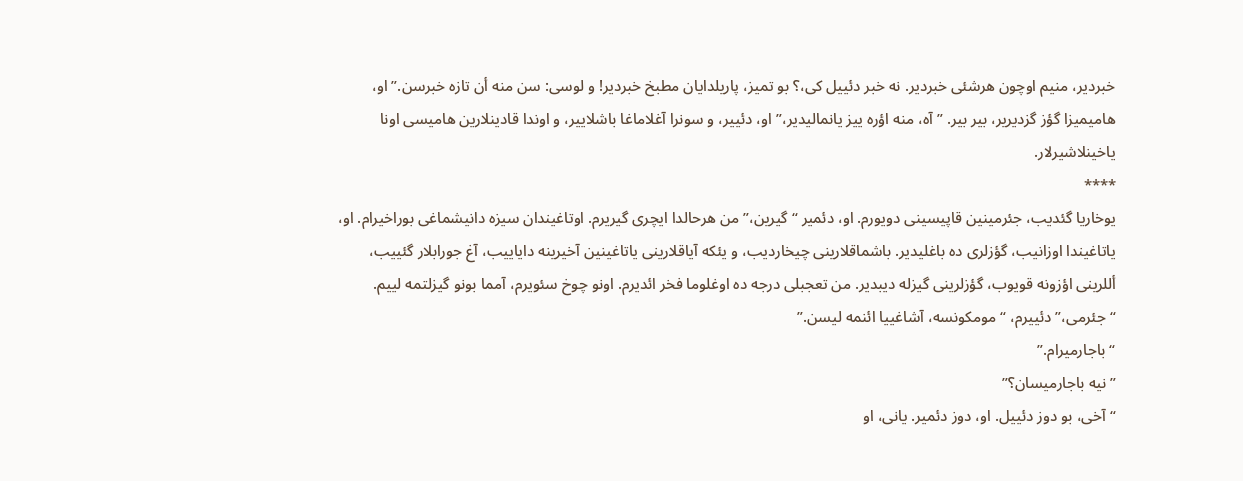خبردیر، منیم اوچون هرشئی خبردیر. نه خبر دئییل کی،؟ بو تمیز، پاریلدایان مطبخ خبردیر! و لوسی: سن منه أن تازه خبرسن.” او، هامیمیزا گؤز گزدیریر، بیر بیر. ” آه، منه اؤره ییز یانمالیدیر،” او، دئییر، و سونرا آغلاماغا باشلاییر، و اوندا قادینلارین هامیسی اونا یاخینلاشیرلار.
****
یوخاریا گئدیب، جئرمینین قاپیسینی دویورم. او، دئمیر “گیرین،” من هرحالدا ایچری گیریرم. اوتاغیندان سیزه دانیشماغی بوراخیرام. او، یاتاغیندا اوزانیب، گؤزلری ده باغلیدیر. باشماقلارینی چیخاردیب، و یئکه آیاقلارینی یاتاغینین آخیرینه دایاییب، آغ جورابلار گئییب، أللرینی اؤزونه قویوب، گؤزلرینی گیزله دیبدیر. من تعجبلی درجه ده اوغلوما فخر ائدیرم. اونو چوخ سئویرم، آمما بونو گیزلتمه لییم.
“جئرمی،” دئییرم، “مومکونسه، آشاغییا ائنمه لیسن.”
“باجارمیرام.”
” نیه باجارمیسان؟”
“آخی، بو دوز دئییل. او، دوز دئمیر. یانی، او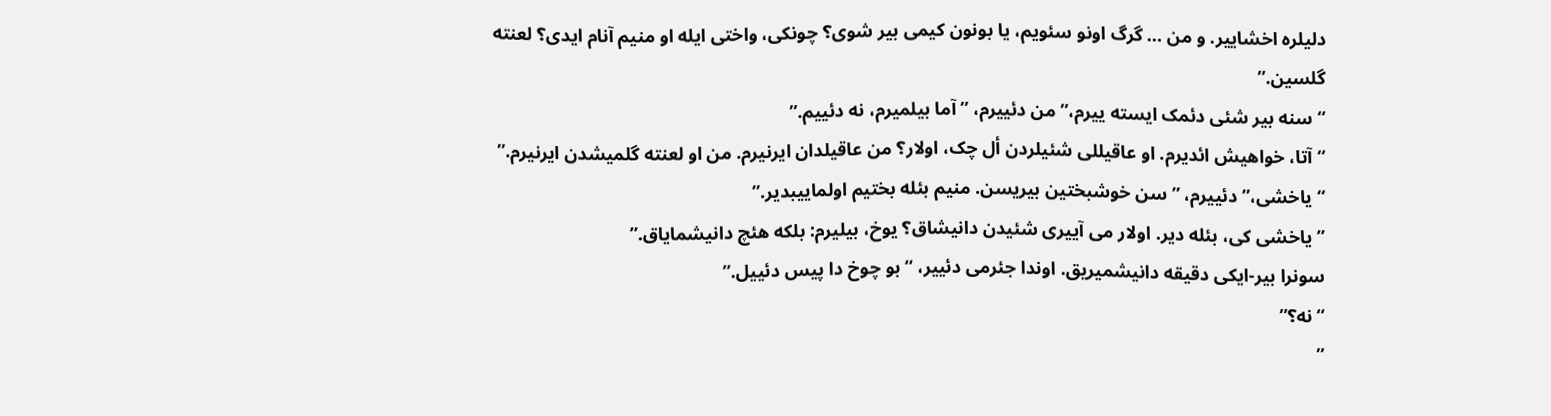دلیلره اخشاییر. و من … گرگ اونو سئویم، یا بونون کیمی بیر شوی؟ چونکی، واختی ایله او منیم آنام ایدی؟ لعنته گلسین.”
“سنه بیر شئی دئمک ایسته ییرم،” من دئییرم، ” آما بیلمیرم، نه دئییم.”
“آتا، خواهیش ائدیرم. او عاقیللی شئیلردن أل چک، اولار؟ من عاقیلدان ایرنیرم. من او لعنته گلمیشدن ایرنیرم.”
“یاخشی،” دئییرم، ” سن خوشبختین بیریسن. منیم بئله بختیم اولماییبدیر.”
” یاخشی کی، بئله دیر. اولار می آییری شئیدن دانیشاق؟ یوخ، بیلیرم: بلکه هئچ دانیشمایاق.”
سونرا بیر-ایکی دقیقه دانیشمیریق. اوندا جئرمی دئییر، “بو چوخ دا پیس دئییل.”
“نه؟”
”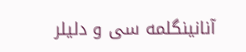آنانینگلمه سی و دلیلر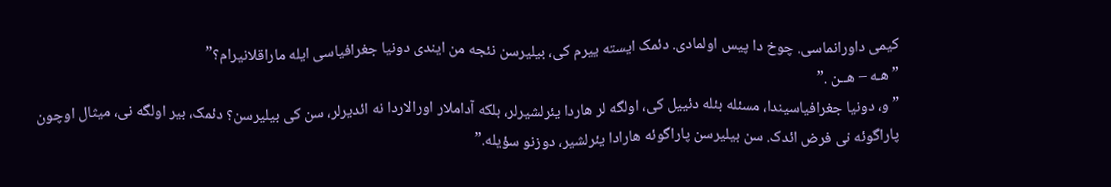کیمی داورانماسی. چوخ دا پیس اولمادی. دئمک ایسته ییرم کی، بیلیرسن نئجه من ایندی دونیا جغرافیاسی ایله ماراقلانیرام؟”
” هـه – هــن .”
” و، دونیا جغرافیاسیندا، مسئله بئله دئییل کی، اولگه لر هاردا یئرلشیرلر، بلکه آداملار اورالاردا نه ائدیرلر، سن کی بیلیرسن؟ دئمک، بیر اولگه نی، میثال اوچون پاراگوئه نی فرض ائدک. سن بیلیرسن پاراگوئه هارادا یئرلشیر، دوزنو سؤیله.”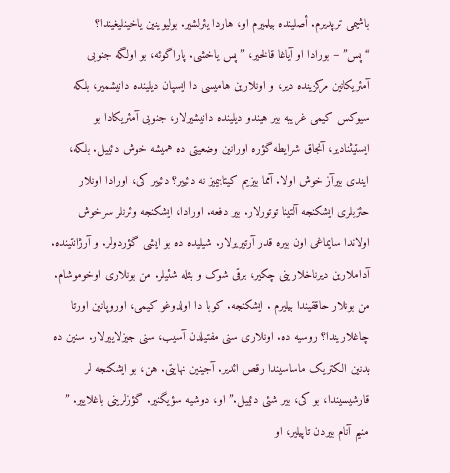باشیمی ترپدیرم. أصلینده بیلمیرم او، هاردا یئرلشیر. بولیوینین یاخینلیغیندا؟
“پس” – بورادا او آیاغا قالخیر، ” پس یاخشی. پاراگوئه، بو اولگه جنوبی آمئریکانین مرکزینده دیر، و اونلارین هامیسی دا ایسپان دیلینده دانیشمیر، بلکه سیوکس کیمی غریبه بیر هیندو دیلینده دانیشیرلار، جنوبی آمئریکادا بو ایستیثنادیر، آنجاق شرایطه گؤره اورانین وضعیتی ده همیشه خوش دئییل. بلکه، ایندی بیرآز خوش اولا. آمما بیزیم کیتابیمیز نه دئییر؟ دئییر کی، اورادا اونلار حئزبلری ایشکنجه آلتینا توتورلار. بیر دفعه. اورادا، ایشکنجه وئرنلر سرخوش اولاندا سایماغی اون بیره قدر آرتیریرلار. شیلیده ده بو ایشی گؤردولر. و آرژانتینده. آداملارین دیرناخلارینی چکیر، برقی شوک و بئله شئیلر. من بونلاری اوخوموشام. من بونلار حاققیندا بیلیرم . ایشکنجه. کوبا دا اولدوغو کیمی، اوروپانین اورتا چاغلاریندا؟ روسیه ده. اونلاری سنی مفتیلدن آسیب، سنی جیزلاییرلار. سنین ده بدنین الکتریک ماساسیندا رقص ائدیر. آجینین نهایتی. هن، بو ایشکنجه لر قارشیسیندا، بو کی، بیر شئی دئییل.” او، دوشیه سؤیگنیر. گؤزلرینی باغلاییر. ” منیم آنام بیردن تاپیلیر، او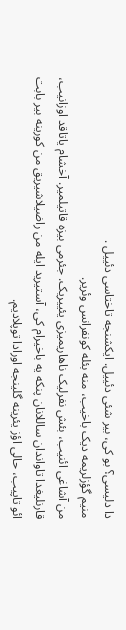دا دلیسی؟ بو کی، بیر شئی دئییل. ایکشنجه تاختاسی دئییل .
منیم گؤزلریمه دیک باخیب، منه بئله کونفرانس وئریر.
من آشاغی ائنیب، بئش نفرلیک ناهاریمیزی یئییریک. جئرمی بیزه قاتیلمیر. آخشام یاتاقد اوزانیب، قارنلیغدا تاواندان ساللانان پنکه یه باخیرام کی، آستیرید ایله من راضیلاشیریق من کورینه بیر بابت ائو تاپیب، حالی اؤز یئرینه گلینجه اورادا توپلادیم.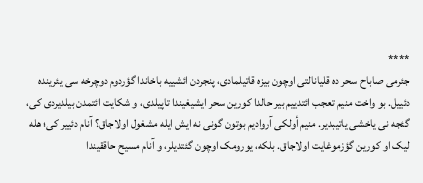****
جئرمی صاباح سحر ده قلیانالتی اوچون بیزه قاتیلمادی، پنجردن ائشییه باخاندا گؤردوم دوچرخه سی یئرینده دئییل. بو واخت منیم تعجب ائتدییم بیر حالدا کورین سحر ایشیغیندا تاپیلدی، و شکایت ائتمدن بیلدیردی کی، گئجه نی یاخشی یاتیبدیر. منیم أولکی آروادیم بوتون گونی نه ایش ایله مشغول اولاجاق؟ آنام دئییر کی؛ هله لیک او کورین گؤزموغایت اولاجاق. بلکه، یورومک اوچون گئتدیلر، و آنام مسیح حاققیندا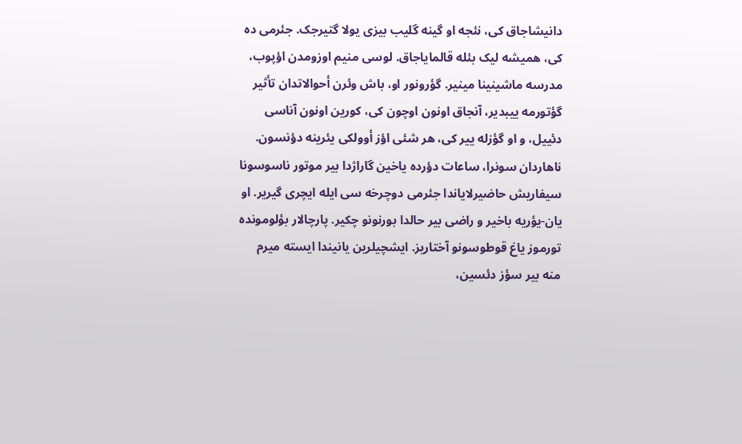دانیشاجاق کی، نئجه او گینه گلیب بیزی یولا گتیرجک. جئرمی ده کی، همیشه لیک بئله قالمایاجاق. لوسی منیم اوزومدن اؤپوب، مدرسه ماشینینا مینیر. گؤرونور او، باش وئرن أحوالاتدان تأثیر گؤتورمه ییبدیر، آنجاق اونون اوچون کی، کورین اونون آناسی دئییل، و او گؤزله ییر کی، هر شئی اؤز أوولکی یئرینه دؤنسون.
ناهاردان سونرا، ساعات دؤرده یاخین گاراژدا بیر موتور ناسوسونا سیفاریش حاضیرلایاندا جئرمی دوچرخه سی ایله ایچری گیریر. او یان-یؤریه باخیر و راضی بیر حالدا بورنونو چکیر. پارچالار بؤلومونده تورموز یاغ قوطوسونو آختاریز. ایشچیلرین یانیندا ایسته میرم منه بیر سؤز دئسین،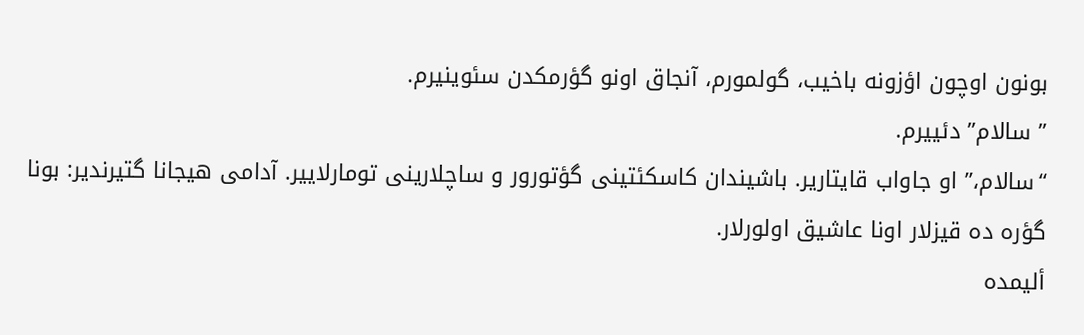بونون اوچون اؤزونه باخیب، گولمورم، آنجاق اونو گؤرمکدن سئوینیرم.
” سالام” دئییرم.
“سالام،” او جاواب قایتاریر. باشیندان کاسکئتینی گؤتورور و ساچلارینی تومارلاییر. آدامی هیجانا گتیرندیر: بونا گؤره ده قیزلار اونا عاشیق اولورلار.
ألیمده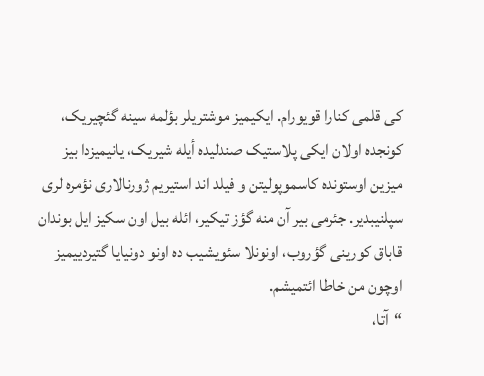کی قلمی کنارا قویورام. ایکیمیز موشتریلر بؤلمه سینه گئچیریک، کونجده اولان ایکی پلاستیک صندلیده أیله شیریک، یانیمیزدا بیز میزین اوستونده کاسموپولیتن و فیلد اند استیریم ژورنالاری نؤمره لری سپلنیبدیر. جئرمی بیر آن منه گؤز تیکیر، ائله بیل اون سکیز ایل بوندان قاباق کورینی گؤروب، اونونلا سئویشیب ده اونو دونیایا گتیردییمیز اوچون من خاطا ائتمیشم.
“آتا،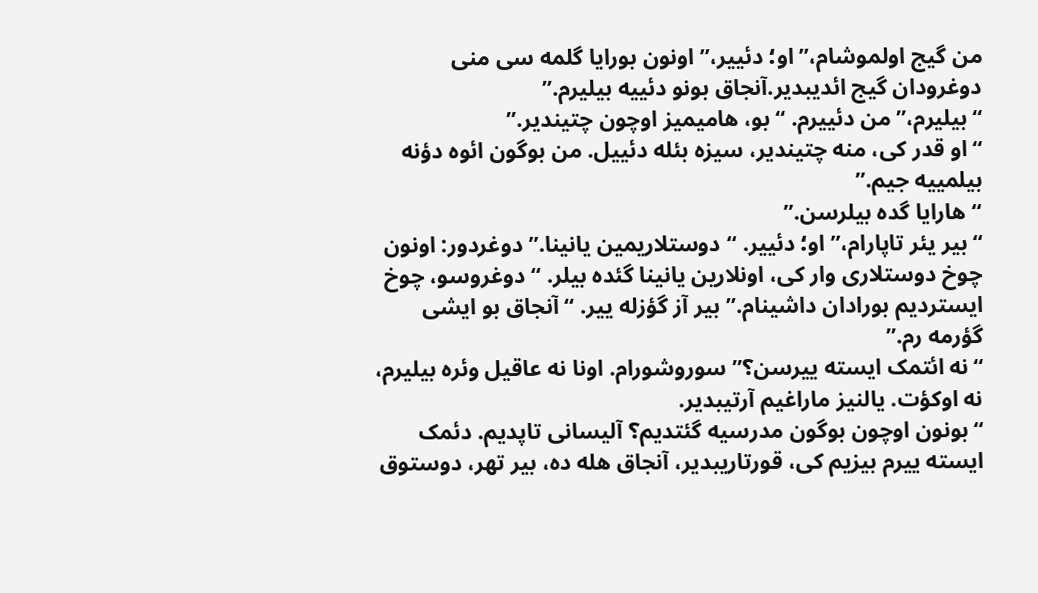من گیج اولموشام،” او؛ دئییر،” اونون بورایا گلمه سی منی دوغرودان گیج ائدیبدیر.آنجاق بونو دئییه بیلیرم.”
“بیلیرم،” من دئییرم. “بو، هامیمیز اوچون چتیندیر.”
“او قدر کی، منه چتیندیر، سیزه بئله دئییل. من بوگون ائوه دؤنه بیلمییه جیم.”
“هارایا گده بیلرسن.”
“بیر یئر تاپارام،” او؛ دئییر. “دوستلاریمین یانینا.” دوغردور: اونون چوخ دوستلاری وار کی، اونلارین یانینا گئده بیلر. “دوغروسو، چوخ ایستردیم بورادان داشینام.” بیر آز گؤزله ییر. “آنجاق بو ایشی گؤرمه رم.”
“نه ائتمک ایسته ییرسن؟” سوروشورام. اونا نه عاقیل وئره بیلیرم، نه اوکؤت. یالنیز ماراغیم آرتیبدیر.
“بونون اوچون بوگون مدرسیه گئتدیم؟ آلیسانی تاپدیم. دئمک ایسته ییرم بیزیم کی، قورتاریبدیر، آنجاق هله ده، بیر تهر، دوستوق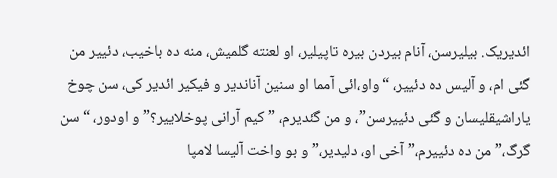ائدیریک. بیلیرسن، آنام بیردن بیره تاپیلیر، او لعنته گلمیش، منه ده باخیب، دئییر من گئی ام، و آلیس ده دئییر، “واو،ائی آمما او سنین آناندیر و فیکیر ائدیر کی، سن چوخ یاراشیقلیسان و گئی دئییرسن”، و من گئدیرم، ” کیم آرانی پوخلاییر؟” و اودور، “سن گرگ،” من ده دئییرم،” آخی او، دلیدیر،” و بو واخت آلیسا لامپا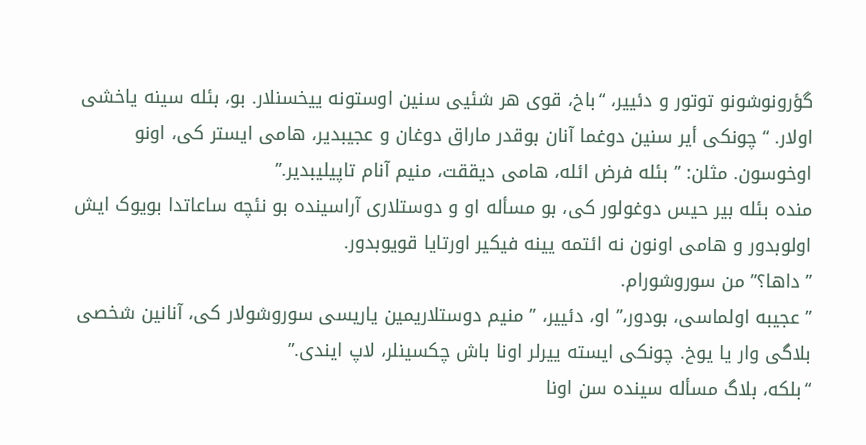گؤرونوشونو توتور و دئییر، “باخ، قوی هر شئیی سنین اوستونه ییخسنلار. بو، بئله سینه یاخشی اولار. “چونکی أیر سنین دوغما آنان بوقدر ماراق دوغان و عجیبدیر، هامی ایستر کی، اونو اوخوسون. مثلن: ” بئله فرض ائله، هامی دیققت، منیم آنام تاپیلیبدیر.”
منده بئله بیر حیس دوغولور کی، بو مسأله او و دوستلاری آراسینده بو نئچه ساعاتدا بویوک ایش اولوبدور و هامی اونون نه ائتمه یینه فیکیر اورتایا قویوبدور.
” داها؟” من سوروشورام.
” عجیبه اولماسی، بودور،” او، دئییر، ” منیم دوستلاریمین یاریسی سوروشولار کی، آنانین شخصی بلاگی وار یا یوخ. چونکی ایسته ییرلر اونا باش چکسینلر، لاپ ایندی.”
“بلکه، بلاگ مسأله سینده سن اونا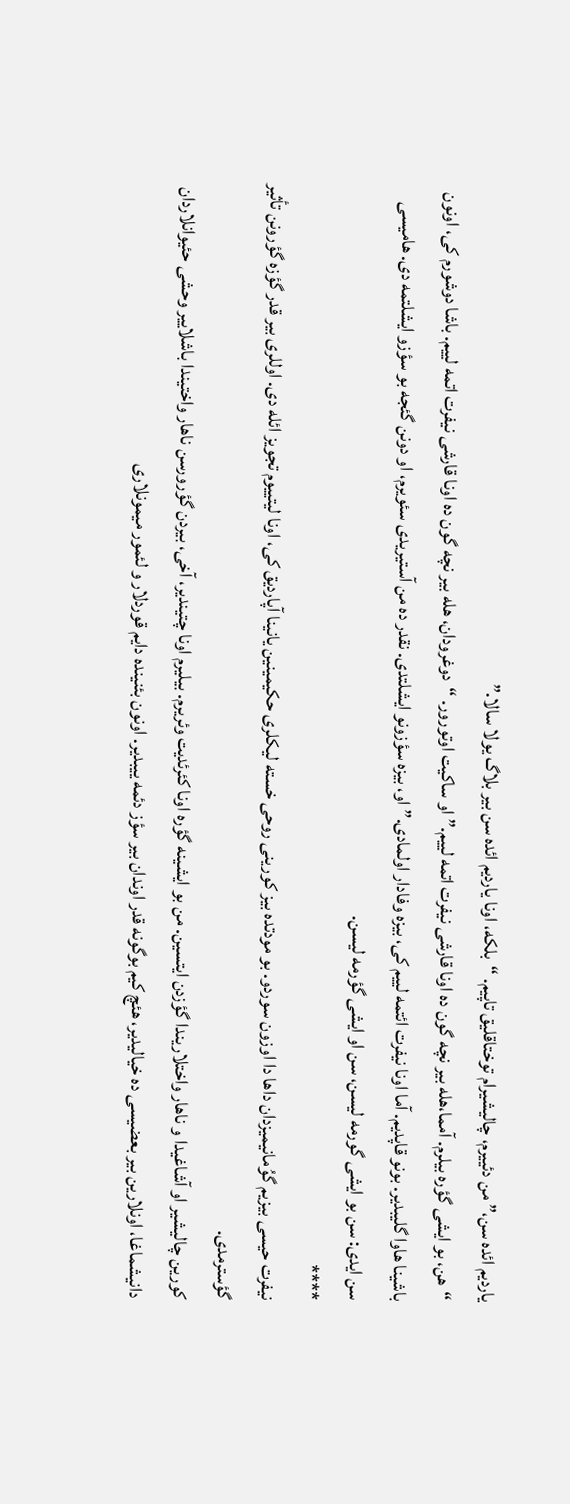یاردیم ائده سن،” من دئییرم، چالیشیرام توختاقلیق تاپیم. “بلکه، اونا یاردیم ائده سن بیر بلاگ یولا سالا.”
“هن، بو ایشی گؤره بیلرم. آمما،هله بیر نچه گون ده اونا قارشی نیفرت اتمه لییم.” او ساکیت اوتورور. “دوغرودان، هله بیر نچه گون ده اونا قارشی نیفرت اتمه لییم. باشا دوشورم کی، اونون باشینا هاوا گلیبدیر. بونو قاپدیم. آما اونا نیفرت ائتمه لییم کی، بیزه وفادار اولمادی.” او، بیزه سؤزونو ایشلتدی. نقدر ده من آستیریدی سئویرم، او دونن گئجه بو سؤزو ایشلتمه دی. هامیسی سن ایدی: سن بو ایشی گورمه لیسن، سن او ایشی گؤرمه لیسن.
****
نیفرت حیسی بیزیم گوُمانیمیزدان داها دا اوزون سوردو. بو مودتده بیز کورینی روحی خسته لیکلری حکیمینین یانینا آپاردیق کی، اونا لیتییوم تجویز ائله دی. اوللری بیر قدر گؤزه گؤرونن تأثیر گؤسترمدی.
کورین چالیشیر او آشاغیدا و ناهار واختلاریندا گؤزدن ایتسین. من بو ایشینه گؤره اونا کئرئدیت وئریرم. بیلیرم اونا چتیندیر، آخی، بیردن گؤرورسن ناهار واختیندا باشلاییر وحشی حئیوانلاردان دانیشماغا، اونلارین بیر بعضیسی ده خیالیدیر، هئچ کیم بوگونه قدر اوندان بیر سؤز دئمه ییبدیر. اونون بئنینده دایم قوردلار و لئمور میمونلاری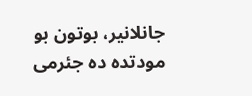جانلانیر، بوتون بو مودتده ده جئرمی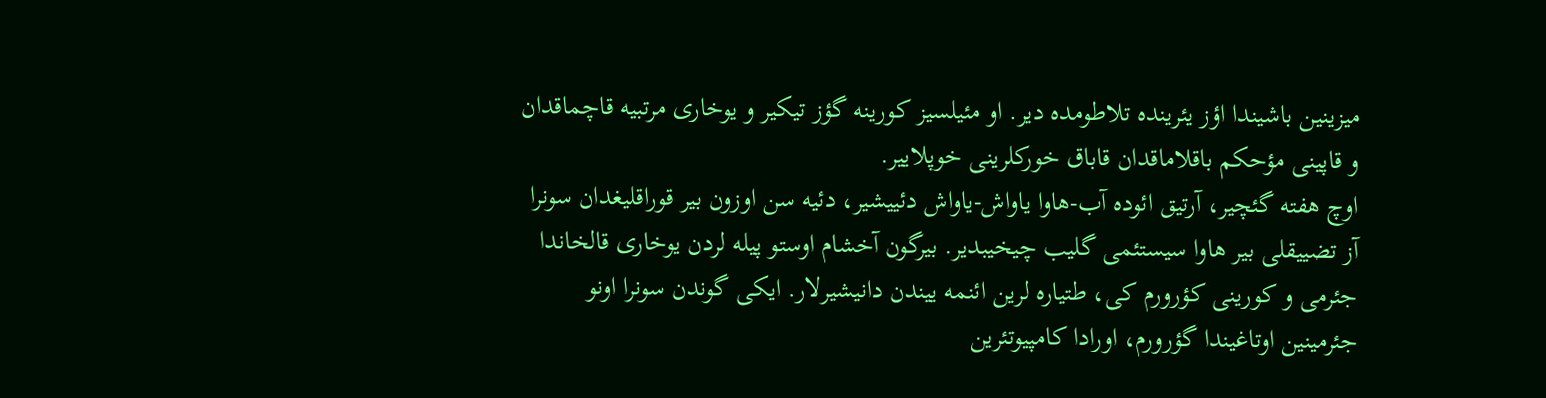میزینین باشیندا اؤز یئرینده تلاطومده دیر. او مئیلسیز کورینه گؤز تیکیر و یوخاری مرتبیه قاچماقدان و قاپینی مؤحکم باقلاماقدان قاباق خورکلرینی خوپلاییر.
اوچ هفته گئچیر، آرتیق ائوده آب-هاوا یاواش-یاواش دئییشیر، دئیه سن اوزون بیر قوراقلیغدان سونرا آز تضییقلی بیر هاوا سیستئمی گلیب چیخیبدیر. بیرگون آخشام اوستو پیله لردن یوخاری قالخاندا جئرمی و کورینی کؤرورم کی، طتیاره لرین ائنمه ییندن دانیشیرلار. ایکی گوندن سونرا اونو جئرمینین اوتاغیندا گؤرورم، اورادا کامپیوتئرین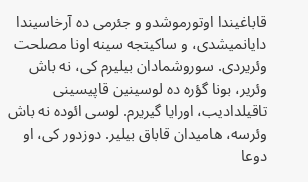قاباغیندا اوتورموشدو و جئرمی ده آرخاسیندا دایانمیشدی، و ساکیتجه سینه اونا مصلحت وئریردی. سوروشمادان بیلیرم کی، نه باش وئریر، بونا گؤره ده لوسینین قاپیسینی تاقیلدادیب، اورایا گیریرم. لوسی ائوده نه باش وئرسه، هامیدان قاباق بیلیر. دوزدور کی، او دوعا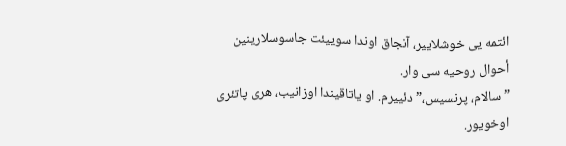ائتمه یی خوشلاییر، آنجاق اوندا سوییئت جاسوسلارینین أحوال روحیه سی وار.
” سالام، پرنسیس،” دئییرم. او یاتاقیندا اوزانیب، هری پاتئری اوخویور.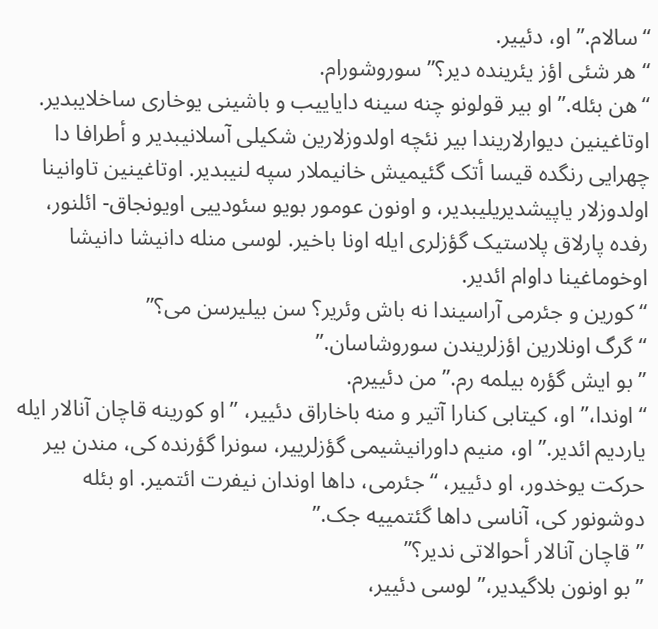“سالام.” او، دئییر.
“هر شئی اؤز یئرینده دیر؟” سوروشورام.
“هن بئله.” او بیر قولونو چنه سینه دایاییب و باشینی یوخاری ساخلایبدیر. اوتاغینین دیوارلاریندا بیر نئچه اولدوزلارین شکیلی آسلانیبدیر و أطرافا دا چهرایی رنگده قیسا أتک گئیمیش خانیملار سپه لنیبدیر. اوتاغینین تاوانینا اولدوزلار یاپیشدیریلیبدیر، و اونون عومور بویو سئودییی اویونجاق- ائلنور، رفده پارلاق پلاستیک گؤزلری ایله اونا باخیر. لوسی منله دانیشا دانیشا اوخوماغینا داوام ائدیر.
“کورین و جئرمی آراسیندا نه باش وئریر؟ سن بیلیرسن می؟”
“گرگ اونلارین اؤزلریندن سوروشاسان.”
” بو ایش گؤره بیلمه رم.” من دئییرم.
“اوندا،” او، کیتابی کنارا آتیر و منه باخاراق دئییر، ” او کورینه قاچان آنالار ایله یاردیم ائدیر.” او، منیم داورانیشیمی گؤزلرییر، سونرا گؤرنده کی، مندن بیر حرکت یوخدور، او دئییر، “جئرمی، داها اوندان نیفرت ائتمیر. او بئله دوشونور کی، آناسی داها گئتمییه جک.”
” قاچان آنالار أحوالاتی ندیر؟”
” بو اونون بلاگیدیر،” لوسی دئییر،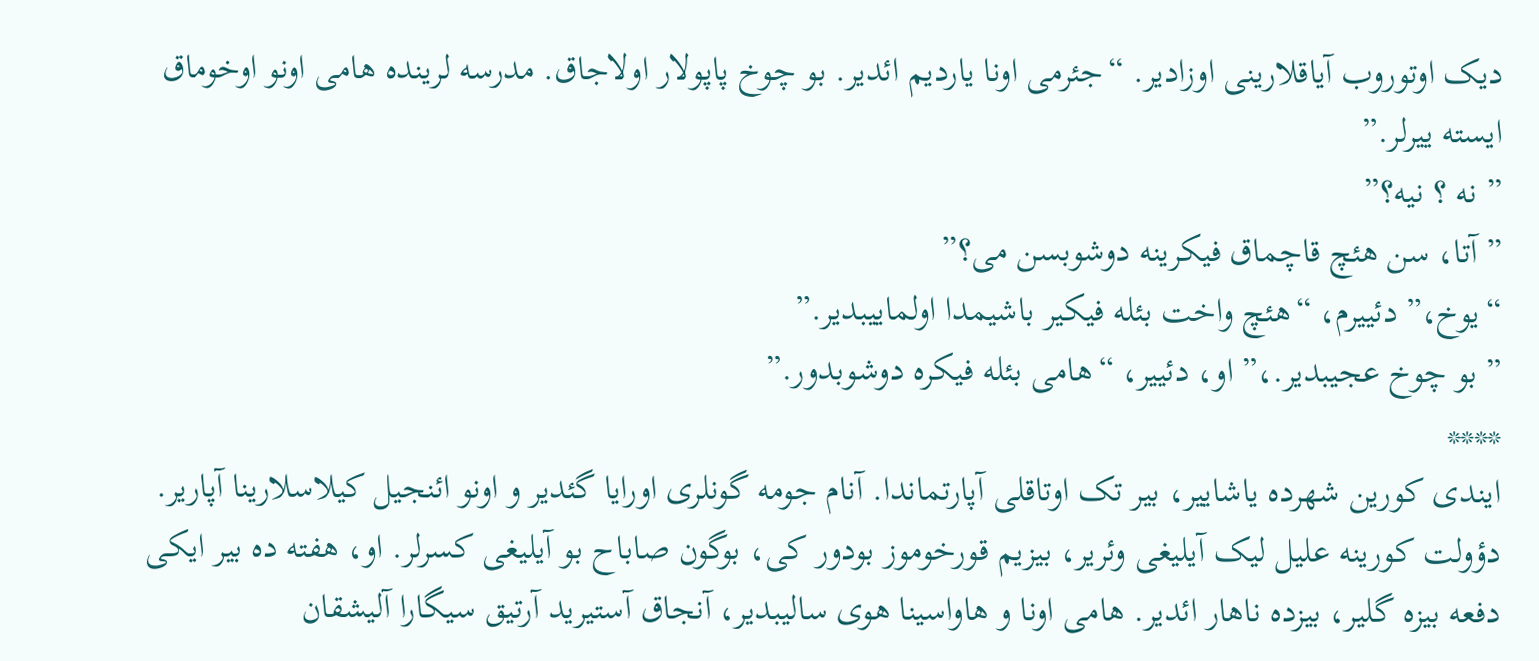دیک اوتوروب آیاقلارینی اوزادیر. “جئرمی اونا یاردیم ائدیر. بو چوخ پاپولار اولاجاق. مدرسه لرینده هامی اونو اوخوماق ایسته ییرلر.”
” نه ؟ نیه؟”
” آتا، سن هئچ قاچماق فیکرینه دوشوبسن می؟”
“یوخ،” دئییرم، “هئچ واخت بئله فیکیر باشیمدا اولماییبدیر.”
” بو چوخ عجیبدیر.،” او، دئییر، “هامی بئله فیکره دوشوبدور.”
****
ایندی کورین شهرده یاشاییر، بیر تک اوتاقلی آپارتماندا. آنام جومه گونلری اورایا گئدیر و اونو ائنجیل کیلاسلارینا آپاریر. دؤولت کورینه علیل لیک آیلیغی وئریر، بیزیم قورخوموز بودور کی، بوگون صاباح بو آیلیغی کسرلر. او، هفته ده بیر ایکی دفعه بیزه گلیر، بیزده ناهار ائدیر. هامی اونا و هاواسینا هوی سالیبدیر، آنجاق آستیرید آرتیق سیگارا آلیشقان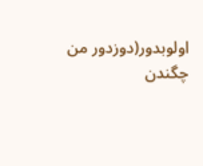اولوبدور(دوزدور من چگندن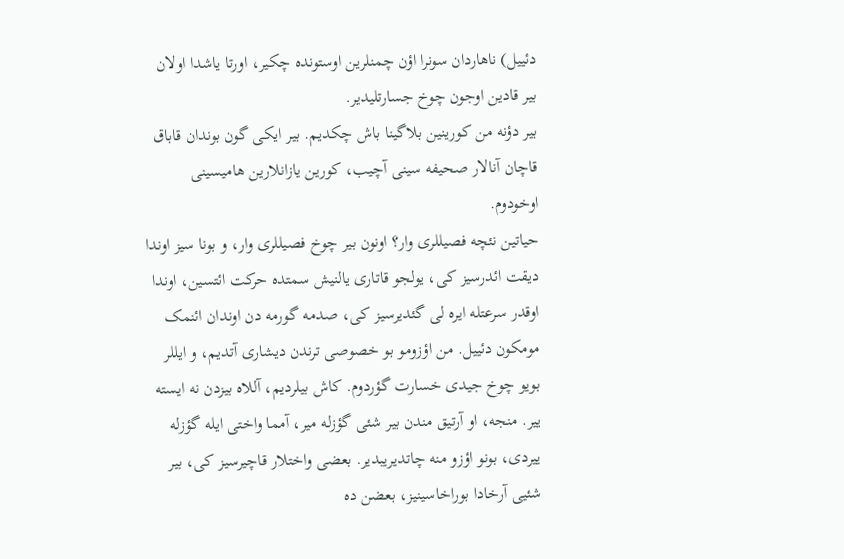دئییل) ناهاردان سونرا اؤن چمنلرین اوستونده چکیر، اورتا یاشدا اولان بیر قادین اوجون چوخ جسارتلیدیر.
بیر دؤنه من کورینین بلاگینا باش چکدیم. بیر ایکی گون بوندان قاباق قاچان آنالار صحیفه سینی آچیب، کورین یازانلارین هامیسینی اوخودوم.
حیاتین نئچه فصیللری وار؟ اونون بیر چوخ فصیللری وار، و بونا سیز اوندا دیقت ائدرسیز کی، یولجو قاتاری یالنیش سمتده حرکت ائتسین، اوندا اوقدر سرعتله ایره لی گئدیرسیز کی، صدمه گورمه دن اوندان ائنمک مومکون دئییل. من اؤزومو بو خصوصی ترندن دیشاری آتدیم، و ایللر بویو چوخ جیدی خسارت گؤردوم. کاش بیلردیم، آللاه بیزدن نه ایسته ییر. منجه، او آرتیق مندن بیر شئی گؤزله میر، آمما واختی ایله گؤزله ییردی، بونو اؤزو منه چاتدیریبدیر. بعضی واختلار قاچیرسیز کی، بیر شئیی آرخادا بوراخاسینیز، بعضن ده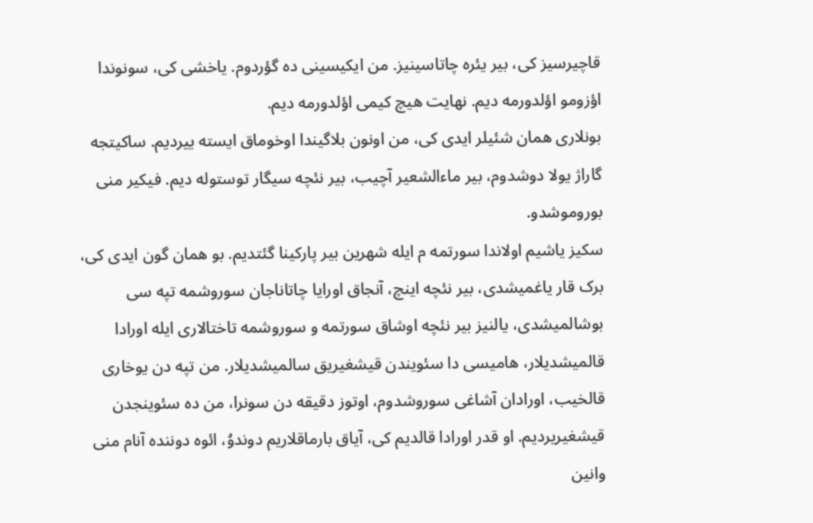قاچیرسیز کی، بیر یئره چاتاسینیز. من ایکیسینی ده گؤردوم. یاخشی کی، سونوندا اؤزومو اؤلدورمه دیم. نهایت هیچ کیمی اؤلدورمه دیم.
بونلاری همان شئیلر ایدی کی، من اونون بلاگیندا اوخوماق ایسته ییردیم. ساکیتجه گاراژ یولا دوشدوم، بیر ماءالشعیر آچیب، بیر نئچه سیگار توستوله دیم. فیکیر منی بوروموشدو.
سکیز یاشیم اولاندا سورتمه م ایله شهرین بیر پارکینا گئتدیم. بو همان گون ایدی کی، برک قار یاغمیشدی، بیر نئچه اینچ، آنجاق اورایا چاتاناجان سوروشمه تپه سی بوشالمیشدی، یالنیز بیر نئچه اوشاق سورتمه و سوروشمه تاختالاری ایله اورادا قالمیشدیلار، هامیسی دا سئویندن قیشغیریق سالمیشدیلار. من تپه دن یوخاری قالخیب، اورادان آشاغی سوروشدوم، اوتوز دقیقه دن سونرا، من ده سئوینجدن قیشغیریردیم. او قدر اورادا قالدیم کی، آیاق بارماقلاریم دوندوُ، ائوه دوننده آنام منی وانین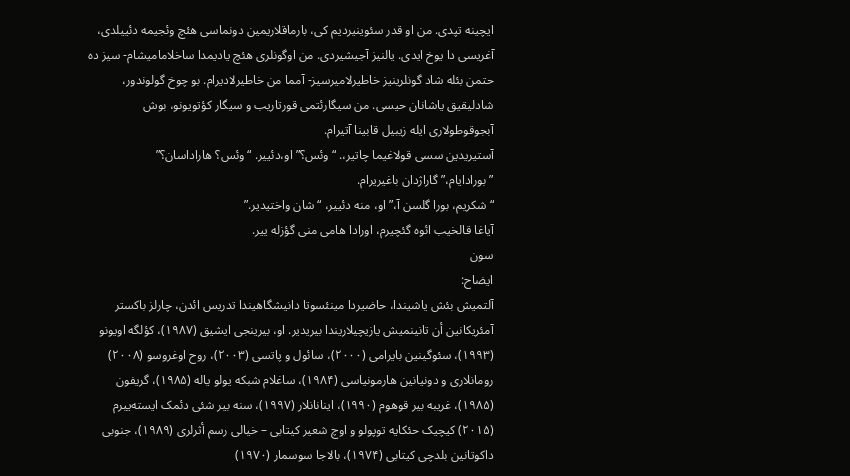ایچینه تپدی. من او قدر سئوینیردیم کی، بارماقلاریمین دونماسی هئچ وئجیمه دئییلدی، آغریسی دا یوخ ایدی. یالنیز آجیشیردی. من اوگونلری هئچ یادیمدا ساخلامامیشام- سیز ده حتمن بئله شاد گونلرینیز خاطیرلامیرسیز- آمما من خاطیرلادیرام. بو چوخ گولوندور، شادلیقیق یاشانان حیسی. من سیگارئتمی قورتاریب و سیگار کؤتویونو، بوش آبجوقوطولاری ایله زیبیل قابینا آتیرام.
آستیریدین سسی قولاغیما چاتیر،. “وئس؟” او،دئییر. “وئس؟ هاراداسان؟”
” بورادایام،” گاراژدان باغیریرام.
“شکریم، بورا گلسن آ،” او، منه دئییر، “شان واختیدیر.”
آیاغا قالخیب ائوه گئچیرم، اورادا هامی منی گؤزله ییر.
سون
ایضاح:
آلتمیش بئش یاشیندا، حاضیردا مینئسوتا دانیشگاهیندا تدریس ائدن، چارلز باکستر آمئریکانین أن تانینمیش یازیچیلاریندا بیریدیر. او، بیرینجی ایشیق (۱۹۸۷)، کؤلگه اویونو (۱۹۹۳)، سئوگینین بایرامی (۲۰۰۰)، سائول و پاتسی (۲۰۰۳)، روح اوغروسو (۲۰۰۸) رومانلاری و دونیانین هارمونیاسی (۱۹۸۴)، ساغلام شبکه یولو یاله (۱۹۸۵)، گریفون (۱۹۸۵)، غریبه بیر قوهوم (۱۹۹۰)، اینانانلار (۱۹۹۷)، سنه بیر شئی دئمک ایسته‌ییرم (۲۰۱۵) کیچیک حئکایه توپولو و اوچ شعیر کیتابی – خیالی رسم أثرلری (۱۹۸۹)، جنوبی داکوتانین بلدچی کیتابی (۱۹۷۴)، بالاجا سوسمار (۱۹۷۰)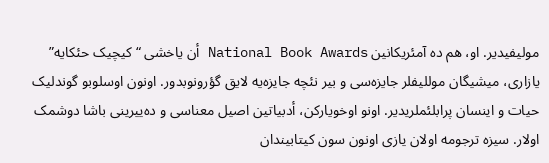مولیفیدیر. او، هم ده آمئریکانین National Book Awards أن یاخشی “کیچیک حئکایه” یازاری، میشیگان موللیفلر جایزه‌سی و بیر نئچه جایزه‌یه لایق گؤرونوبدور. اونون اوسلوبو گوندلیک حیات و اینسان پرابلئملریدیر. اونو اوخویارکن، أدبیاتین اصیل معناسی و ده‌ییرینی باشا دوشمک اولار. سیزه ترجومه اولان یازی اونون سون کیتابیندان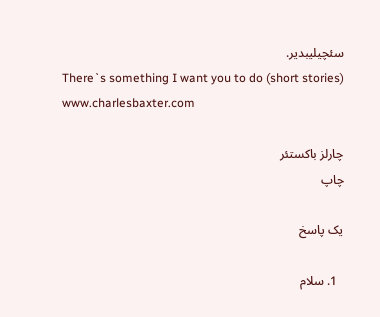سئچیلیبدیر.
There`s something I want you to do (short stories)
www.charlesbaxter.com

چارلز باکستئر
چاپ

یک پاسخ

  1. سلام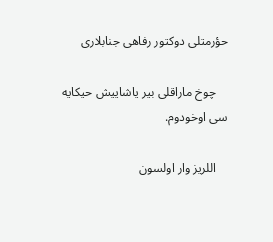حؤرمتلی دوکتور رفاهی جنابلاری

    چوخ ماراقلی بیر یاشاییش حیکایه سی اوخودوم.

    اللریز وار اولسون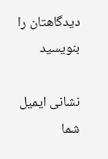دیدگاهتان را بنویسید

نشانی ایمیل شما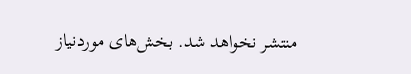منتشر نخواهد شد. بخش‌های موردنیاز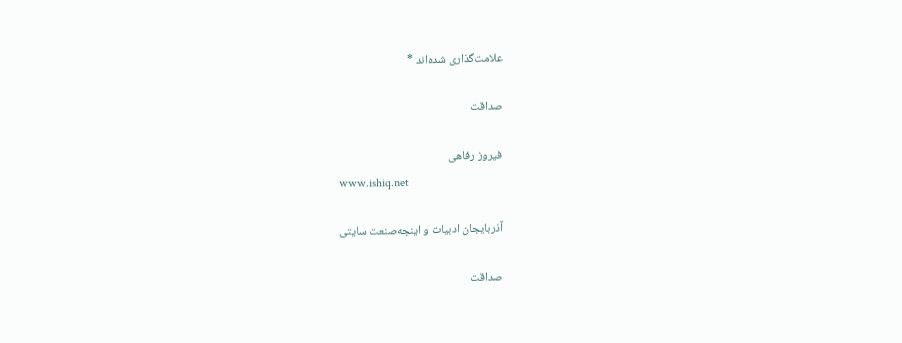علامت‌گذاری شده‌اند *

صداقت

فیروز رفاهی
www.ishiq.net

آذربایجان ادبیات و اینجه‌صنعت سایتی

صداقت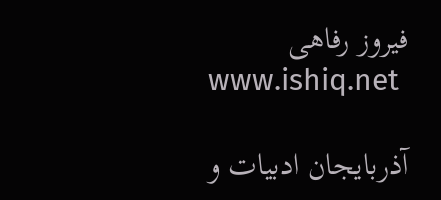فیروز رفاهی
www.ishiq.net

آذربایجان ادبیات و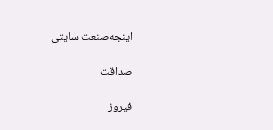اینجه‌صنعت سایتی

صداقت

فیروز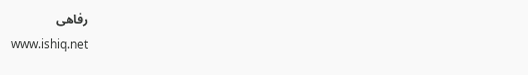رفاهی
www.ishiq.net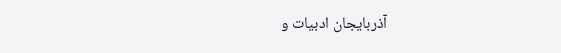آذربایجان ادبیات و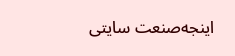اینجه‌صنعت سایتی